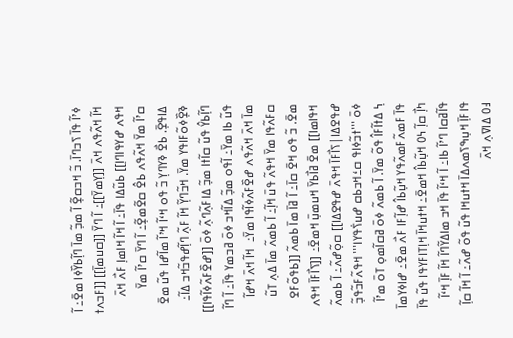ߦߴߊ߬ ߟߊ߫ ߖߏߣߊ߫. ߏ߬ ߞߏߛߐ߲߬ ߊ߬ ߘߏ߲߬ ߘߊ߫ ߣߊ߲߬ߕߌ߰ߦߊ ߘߐ߫߸ ߊ߬ ߞߊ߬ ߞߍ߬ߟߍ ߞߍ߫ [[ߌ߲ߘߌ߫]]߸ ߊ߬ ߣߌ߫ [[ߛߎߘߊ߲߫]] [[ߓߏߍߙ ߞߟߍ ߝߌߟߊߣߊ߲]] ߕߎ߬ߡߊ ߟߊ߫߸ ߊ߬ ߞߊ߬ ߞߊߘߊ߲ ߓߍ߯ ߞߍ߫ ߛߴߊ߬ ߘߌ߫ ߞߍ߬ߟߍ ߕߐ߮ ߛߐ߬ߘߐ߲߬߸ ߊ߬ ߣߌ߫ ߛߴߊ߬ ߘߌ߫ ߡߊߟߐ߲߫. ߕߐ߯ ߢߌߣߌ߲ ߏ߬ ߟߋ ߞߵߊ߬ ߞߴߊ߬ ߘߊ߬ߝߊ ߟߎ߬ ߘߐ߫ ߢߐ߲߰ߦߋ߬ߓߊߟߌ ߘߌ߫. ߞߏ߬ߣߌ߲߬ ߞߊ߬ ߓߍ߲߬ ߣߊ߲߬ߝߟߏ߬ߞߏ ߡߊ߬߸ ߣߊ߲߬ߕߌ߮ ߟߎ߬ ߛߊ߬ߙߊ ߘߏ߲߬ ߡߊߓߍ߲߬ߣߍ߲߬ ߦߋ߫ [[ߝߐ߰ߓߍ߬ߦߊ߬ߟߊ]] ߟߎ߬ ߕߊ ߘߌ߫߸ ߊ߬ߟߋ ߘߏ߲߬ ߡߊ߬ߞߏ ߦߋ߫ ߥߏߘߌ ߟߊ߫߸ ߊ߬ ߣߊ߬ ߘߊ߫ ߞߍ߫ ߞߍ߬ߟߍ ߝߐ߰ߓߍ߬ߦߊ߬ߟߊ ߘߌ߫߸  ߞߊ߬ ߞߍ߫ ߞߝߊ߬ ߛߓߍ߬ߟߊ ߘߌ߫ ߞߟߍ߬ ߟߎ߫ ߞߊ߲߬߸ ߊ߬ ߕߘߍ߬ ߘߊ߫ ߡߍ߲ ߠߎ߬ ߘߐ߫. ߏ߬ ߟߋ ߞߐ߫ ߛߊ߫߸ ߊ߬ ߥߊ߫ ߘߊ߫ ߕߘߍ߬ [[ߕߟߋ߬ߓߐ ߞߟߊߘߊ]] ߘߐ߫ ߥߊ߯ߕߌ߫ ߞߎߘߎ߲߫ ߞߘߐ߫߸ [[ߖߊ߯ߓߊ߫ ߞߟߍ ߝߟߐߡߊ|ߖߊ߯ߓߊ߫ ߞߟߍ߫ ߝߟߐߡߊ]] ߛߋ߲߬ߝߍ߬߸ ߊ߬ ߕߘߍ߬ ߦߋ߫ '''ߙߏ߬ߦߊߟ ߛߑߞߏߕߛ ߝߎߖ߭ߟߌߊ''' ߞߟߍ߬ߓߏ߬ߟߏ߲߬ ߆߲ ߡߙߊ߬ߓߊ߮ ߟߋ߬ ߘߌ߫. ߊ߬ ߕߘߍ߬ ߦߋ߫ ߥߛߊ߬ߘߋ߲ ߠߋ߫ ߘߴߊ߬ ߟߊ߫ ߓߘߍ߬ߓߘߍ߬ߟߌ ߞߎ߲߬ߕߊ߮ ߝߊ߲߬ߓߊ ߓߍ߯ ߘߐ߫߸ ߝߊߦߌߘߊ߫ ߤߊ߲߯ ߛߊ߲߬ ߆߀ ߞߎ߲߬ߕߊ߮ ߞߘߐ߫߸ ߞߙߎߞߊ߫ ߞߊ߲ߠߊߓߌߟߊ ߟߎ߬ ߟߊ߫ ߟߊ߬ߥߛߊ ߣߴߊ߬ ߕߊ߸ ߊ߬ ߞߵߊ߬ ߟߊ߫ ߞߏ ߘߊߡߌ߬ߣߊ߬ ߞߊ߬ ߓߊ߲߫ ߞߵߊ߬ ߟߊߓߊ߲߫ ߞߎ߲ߒߖߘߍߡߊ߫ ߞߙߎߞߊ ߟߎ߬ ߟߋ߬ ߝߍ߬߸ ߊ߬ ߞߊ߬ ߛߊ߲߬ ߃߀ ߡߊߜߍ߲ ߞߍ߫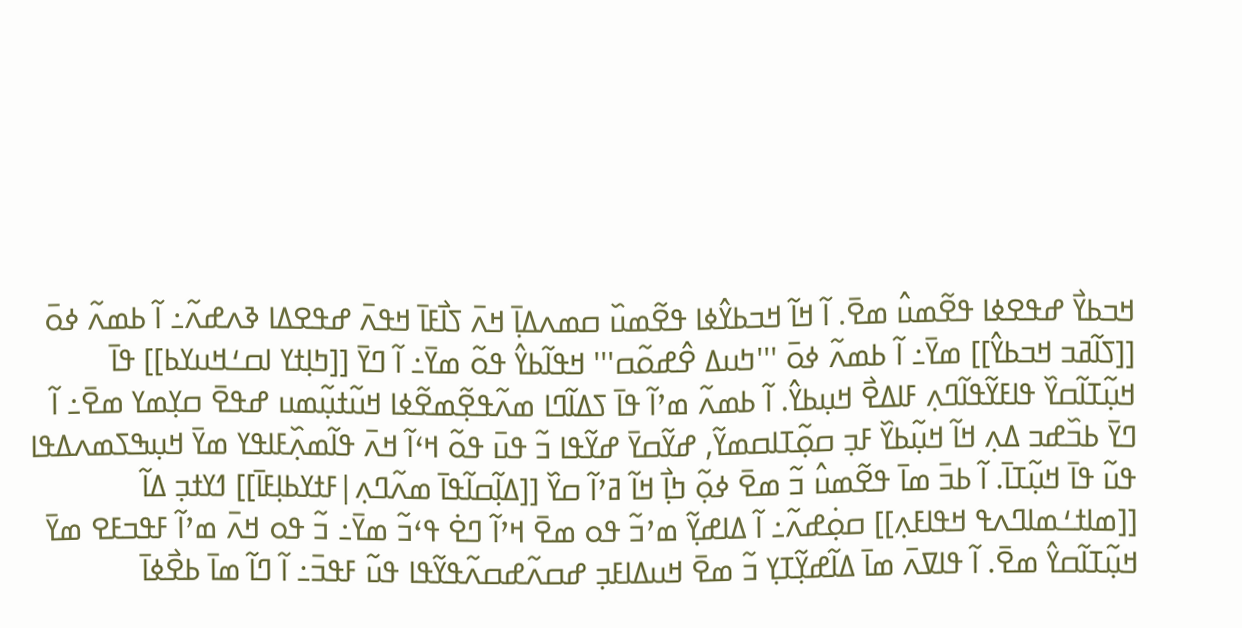ߞߏߕߌ߯ ߝߟߐߦߊ ߟߐ߬ߘߎ߮ ߘߐ߫. ߊ߬ ߞߊ߬ ߞߏߕߌ߮ߦߊ ߟߐ߬ߘߎ߰ ߛߘߍߡߊ߲߫ ߞߍ߫ ߖߊ߯ߓߊ߫ ߞߟߍ߫ ߝߟߐߡߊ ߢߍߝߍ߬߸ ߊ߬ ߕߘߍ߬ ߦߋ߫ [[ߖߊ߬ߥߏ ߞߏߕߌ߮]] ߘߌ߫߸ ߊ߬ ߕߘߍ߬ ߦߋ߫ '''ߤߎߡ ߐ߮ߝߋ߬ߛ''' ߞߟߊ߬ߕߌ߮ ߟߋ߬ ߘߌ߫߸ ߊ߬ ߣߌ߫ [[ߤߊ߲ߙߌ ߊߛߑߞߎߌߕ]] ߟߊ߫ ߞߎ߲߬ߠߊ߬ߛߌ߰ ߟߊߓߌ߬ߟߊ߬ߣߍ߲ ߓߊߡߐ߯ ߞߎ߲ߕߌ߮. ߊ߬ ߕߘߍ߬ ߘߴߊ߬ ߟߊ߫ ߖߡߊ߬ߣߊ ߘߍ߬ߟߐ߲߬ߘߐ߬ߦߊ ߞߎ߬ߙߎ߲߬ߘߎ ߝߟߐ߫ ߛߌ߲ߘߌ ߘߐ߫߸ ߊ߬ ߣߌ߫ ߕߏ߰ߝߏ ߡߍ߲ ߞߊ߬ ߞߎ߲߬ߕߌ߰ ߓߏ߲ ߛߋ߲߬ߠߊߛߘߌ߬, ߝߌ߬ߛߌ߫ ߝߌ߬ߟߊ ߏ߬ ߟߎ߫ ߟߋ߬ ߞߵߊ߬ ߞߍ߫ ߟߊ߬ߘߍ߲߰ߓߊߟߌ ߘߌ߫ ߞߎ߲ߒߖߘߍߡߟߊ ߟߎ߬ ߟߊ߫ ߞߎ߲߬ߠߊ߫. ߊ߬ ߕߏ߫ ߘߊ߫ ߟߐ߬ߘߎ߮ ߏ߬ ߘߐ߫ ߦߋ߲߬ ߤߊ߲߯ ߞߊ߬ ߥߴߊ߬ ߛߌ߰ [[ߡߊ߲߬ߛߊ߬ߟߊ߫ ߘߍ߬ߣߍ߲|ߓߙߌߕߊ߲ߓߊ߫]] ߗߌߙߏ߲ ߡߊ߬ [[ߘߊߙߑߘߊߣߍߟ ߞߟߊߓߍ߲]] ߛߋ߲߭ߝߍ߬߸ ߊ߬ ߡߊߝߌ߲߬ ߘߴߏ߬ ߟߋ ߘߐ߫ ߞߴߊ߬ ߣߐ߭ ߟߵߏ߬ ߘߌ߫߸ ߏ߬ ߟߋ ߞߍ߫ ߘߴߊ߬ ߓߟߏߓߐ ߘߌ߫ ߞߎ߲߬ߠߊ߬ߛߌ߮ ߘߐ߫. ߊ߬ ߟߊߜߍ߫ ߘߊ߫ ߡߊ߬ߝߌ߲߬ߠߌ߲ ߏ߬ ߘߐ߫ ߞߎߡߊߓߏ߲ ߝߛߍ߬ߝߛߍ߬ߟߌ߬ߟߊ ߟߎ߬ ߓߟߏ߫߸ ߊ߬ ߣߊ߬ ߘߊ߫ ߕߐ߯ߦߊ߫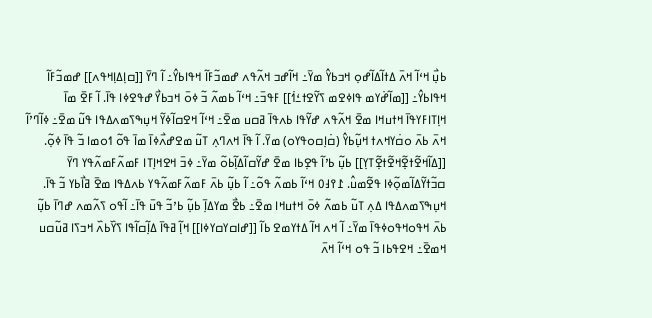ߕߎ߲߯ ߞߵߊ߬ ߞߍ߫ ߡߙߊ߬ߡߊ߬ߝߋ߲ ߞߏߕߌ߮ ߘߌ߫߸ ߞߊ߬ߝߏ ߞߍ߬ߟߍ ߝߘߏ߬ߓߊ߬ ߞߟߊߕߌ߮߸ ߊ߬ ߣߌ߫ [[ߛߊ߲ߡߊ߲ߞߟߍ]] ߝߘߏ߬ߓߊ߬ ߞߟߊߕߌ߮߸ [[ߘߊ߬ߝ߭ߌߘ ߟߊߦߐߘ ߖߌ߬ߐߙߑߗ߭]] ߓߟߏ߫߸ ߞߵߊ߬ ߕߘߍ߬ ߏ߬ ߦߋ߫ ߞߏߕߌ߯ ߝߟߐߦߊ ߟߊ߫. ߊ߬ ߓߐ߫ ߘߊ߫ ߞߊ߲ߠߊߓߌߟߊ߫ ߞߙߎߞߊ ߘߐ߫ ߞߍ߬ߟߍ ߝߌ߬ߟߊ ߕߍߟߊ߫ ߥߛߎ ߘߐ߫߸ ߞߵߊ߬ ߞߐߛߊ߬ߦߌ߬ ߞߎ߲ߒߖߘߍߡߟߊ ߟߎ߬ ߘߐ߫߸ ߦߊ߬ߣߴߊ߬ ߞߍ߫ ߕߍ߫ ߋߛ߭ߌߞߍߙ ߞߎ߲߬ߕߌ߮ (ߛ߭ߊ߲ߛߋߟߌߋ) ߘߌ߫. ߊ߬ ߟߊ߫ ߞߍߣߍ߲ ߠߎ߬ ߘߐߝߍ߯ߦߊ߫ ߘߊ߫ ߟߋ߬ ߗߋߘߊ ߏ߬ ߟߊ߫ ߦߋ߲߬. [[ߡߊ߬ߞߐ߬ߙߐ߲߬ߞߐ߬ߙߐ߲߬ߠߌ߲]] ߕߎ߲߬ ߕߴߊ߬ ߟߐ߲ߕߊ ߘߐ߫ ߝߌ߬ߛߊ߬ߡߊ߲߬ߕߋ߬ ߘߌ߫߸ ߦߏ߫ ߞߐߞߊ߲ߠߊ ߓߘߍ߬ߓߘߍ߬ߟߌ ߣߌ߫ ߛߏ߬ߙߌ߬ߡߊ߬ߘߋ߲߬ߦߊ ߟߐ߬ߘߎ߮. ߁߉߃߀ ߞߵߊ߬ ߕߘߍ߬ ߟߋ߬߸ ߊ߬ ߕߎ߲߬ ߕߍ߫ ߓߘߍ߬ߓߘߍ߬ߟߌ ߕߍߡߟߊ ߘߐ߫ ߥߊ߯ߕߌ ߏ߬ ߟߊ߫. ߞߎ߲ߒߖߘߍߡߟߊ ߡߍ߲ ߠߎ߬ ߕߘߍ߬ ߦߋ߫ ߞߙߎߞߊ ߘߐ߫߸ ߕߐ߯ ߘߌߡߊ߲߫ ߕߎ߲߬ ߕߴߏ߬ ߟߎ߫ ߟߊ߫߸ ߊ߬ߟߋ ߖߍ߬ߘߍ ߝߣߊ߫ ߕߎ߲߬ ߕߍ߫ ߞߟߋߞߟߋߦߟߊ߫ ߘߌ߫߸ ߊ߬ ߞߍ ߞߊ߬ ߡߙߌߘߐ ߕߊ߬ [[ߝߊߛߌߛߌߦߊ]] ߞߊ߲߬ ߥߟߊ߫ ߡߊ߲߬ߛߊ߬ߟߊ ߖߌ߰ߕߍ߰ ߞߏߖߊ ߥߎ߬ߛߎ ߞߘߐ߫߸ ߞߐߟߕߊ ߏ߬ ߟߋ ߞߵߊ߬ ߞߍ߫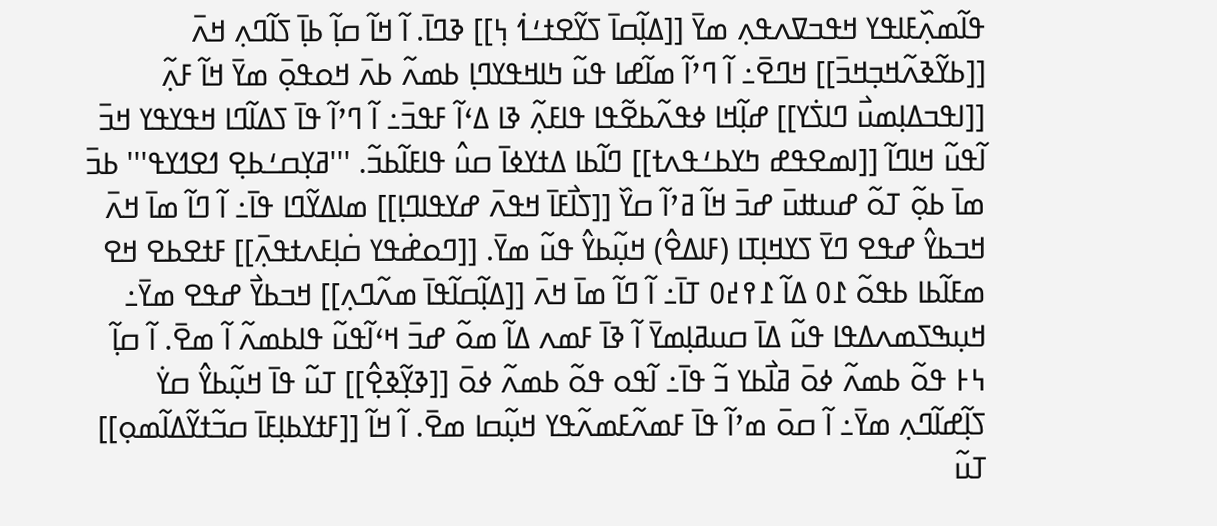ߟߊ߬ߘߍ߲߰ߓߊߟߌ ߞߟߏߜߍߟߍ߲ ߘߌ߫ [[ߡߊ߲߬ߛߊ߫ ߖߌ߬ߐߙߑߗ߭ ߆߲]] ߢߣߊ߫. ߊ߬ ߞߊ߬ ߛߊ߲߬ ߕߊ߲߫ ߖߊ߬ߣߍ߲ ߞߍ߫ [[ߕߌ߬ߢߍ߬ߞߏ߲ߞߏ߫]] ߞߣߐ߫߸ ߊ߬ ߣߴߊ߬ ߘߊ߬ߝߊ ߟߎ߬ ߤߊߞߟߌߣߊ߲ ߕߘߍ߬ ߕߍ߫ ߞߋߟߋ߲߫ ߘߌ߫ ߞߊ߬ ߓߍ߲߬ [[ߊߟߏߡߊ߲ߘߎ߯ ߣߊߖ߭ߌ]] ߝߊ߲߬ߞߊ ߦߟߍ߬ߕߐ߬ߟߊ ߟߊߓߍ߲߬ ߢߊ ߡߵߊ߬ ߓߟߏ߫߸ ߊ߬ ߣߴߊ߬ ߟߊ߫ ߖߡߊ߬ߣߊ ߞߟߌߟߌ ߞߏ߫ ߊ߬ߟߎ߬ ߞߊߣߊ߬ [[ߊߘߐߟߝ ߤߌߕߑߟߍߙ]] ߣߊ߬ߕߊ ߡߙߌߦߊ߫ ߛߎ߮ ߟߊߓߊ߬ߕߏ߬. '''ߥߌ߲ߛߑߕߐ߲ ߗߐߗߌߟ''' ߕߏ߫ ߘߊ߫ ߕߋ߲߬ ߠߋ߬ ߝߎߚߎ߫ ߝߏ߫ ߞߊ߬ ߥߴߊ߬ ߛߌ߰ [[ߖߊ߯ߓߊ߫ ߞߟߍ߫ ߝߌߟߊߣߊ߲]] ߘߊߡߌ߬ߣߊ ߟߊ߫߸ ߊ߬ ߣߊ߬ ߘߊ߫ ߞߍ߫ ߞߏߕߌ߮ ߝߟߐ ߣߌ߫ ߖߌߞߊ߲ߠߊ (ߓߊߡߐ߮) ߞߎ߲߬ߕߌ߮ ߟߎ߬ ߘߌ߫. [[ߣߋߝ߭ߟߌ ߛ߭ߊ߲ߓߍߙߟߍ߲߫]] ߓߙߐߕߐ ߞߐ ߘߓߊ߬ߕߊ ߕߟߋ߬ ߁߀ ߡߊ߬ ߁߉߄߀ ߠߊ߫߸ ߊ߬ ߣߊ߬ ߘߊ߫ ߞߍ߫ [[ߡߊ߲߬ߛߊ߬ߟߊ߫ ߘߍ߬ߣߍ߲]] ߞߏߕߌ߯ ߝߟߐ ߘߌ߫߸ ߞߎ߲ߒߖߘߍߡߟߊ ߟߎ߬ ߡߊ߫ ߛߎߥߊ߲ߘߌ߫ ߊ߬ ߢߊ߫ ߓߘߍ ߡߊ߬ ߘߋ߬ ߝߏ߫ ߞߵߊ߬ߟߎ߬ ߟߊߕߘߍ߬ ߊ߬ ߘߐ߫. ߊ߬ ߛߊ߲߬ ߆߅ ߟߋ߬ ߕߘߍ߬ ߦߋ߫ ߥߊ߯ߕߌ ߏ߬ ߟߊ߫߸ ߊ߬ߟߋ ߟߋ߬ ߕߘߍ߬ ߦߋ߫ [[ߢߌ߲߬ߢߐ߲߮]] ߠߎ߬ ߟߊ߫ ߞߎ߲߬ߕߌ߮ ߛߌ߭ ߖߊ߲߬ߝߊ߬ߣߍ߲ ߘߌ߫߸ ߊ߬ ߛߋ߫ ߘߴߊ߬ ߟߊ߫ ߓߘߍ߬ߓߘߍ߬ߟߌ ߞߎ߲߬ߛߊ ߘߐ߫. ߊ߬ ߞߊ߬ [[ߓߙߌߕߊ߲ߓߊ߫ ߛߏ߬ߙߌ߬ߡߊ߬ߘߋ߲]] ߠߎ߬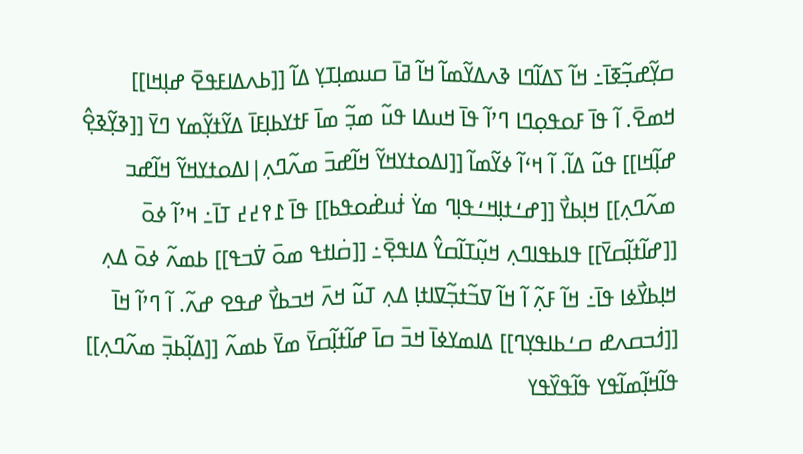ߛߌ߲߬ߝߏ߲߬ߧߊ߫߸ ߞߊ߬ ߖߡߊ߬ߣߊ ߢߍߡߌ߬ߘߊ߬ ߞߊ߬ ߥߊ߫ ߛߎߘߊ߲ߠߌ߲ ߡߊ߬ [[ߕߍߡߊߓߟߐ߫ ߝߊ߲ߞߊ]] ߞߘߐ߫. ߊ߬ ߟߊ߫ ߓߋߟߋ߲ߣߊ ߣߴߊ߬ ߟߊ߫ ߞߎߡߊ ߟߎ߬ ߘߏ߲߬ ߘߊ߫ ߓߙߌߕߊ߲ߓߊ߫ ߡߌ߬ߙߌ߲߬ߘߌ ߣߌ߫ [[ߢߌ߲߬ߢߐ߲߮ ߝߊ߲߬ߞߊ]] ߟߎ߬ ߡߊ߬. ߊ߬ ߞߵߊ߬ ߦߌ߬ߘߊ߬ [[ߊߡߋߙߌߞߌ߬ ߞߊ߬ߝߏ߫ ߘߍ߬ߣߍ߲|ߊߡߋߙߌߞߌ߬ ߞߊ߬ߝߏ ߘߍ߬ߣߍ߲]] ߞߊ߲ߕߌ߯ [[ߝߑߙߊ߲ߞߑߟߊ߲ߣ ߘߌ߭ ߙ߭ߎߝ߭ߋߟߕ]] ߟߊ߫ ߁߉߄߄ ߠߊ߫߸ ߞߴߊ߬ ߦߋ߫ [[ߝߊ߬ߙߊ߲߬ߛߌ߫]] ߟߊߕߟߊߣߍ߲ ߞߎ߲߬ߠߊ߬ߛߌ߮ ߡߊߟߐ߲߫߸ [[ߛ߭ߊߙߟ ߘߋ߫ ߜ߭ߏߟ]] ߕߘߍ߬ ߦߋ߫ ߡߍ߲ ߞߊ߲ߕߌ߯ߦߊ ߟߊ߫߸ ߞߊ߬ ߓߍ߲߬ ߊ߬ ߞߊ߬ ߜߏ߬ߙߏ߲߬ߜߊߙߊ߲ ߡߍ߲ ߠߎ߬ ߞߍ߫ ߞߏߕߌ߯ ߝߟߐ ߝߍ߬. ߊ߬ ߣߴߊ߬ ߞߊ߫ [[ߗ߭ߏߛߍߝ ߛߑߕߊߟߌ߲ߣ]] ߡߊߘߌߦߊ߫ ߞߏ߫ ߛߊ߫ ߝߊ߬ߙߊ߲߬ߛߌ߫ ߘߌ߫ ߕߘߍ߬ [[ߡߊ߲߬ߕߏ߲߫ ߘߍ߬ߣߍ߲]] ߟߊ߬ߞߊ߲߬ߘߊ߬ߟߌ ߟߊ߬ߟߌ߰ߟߌ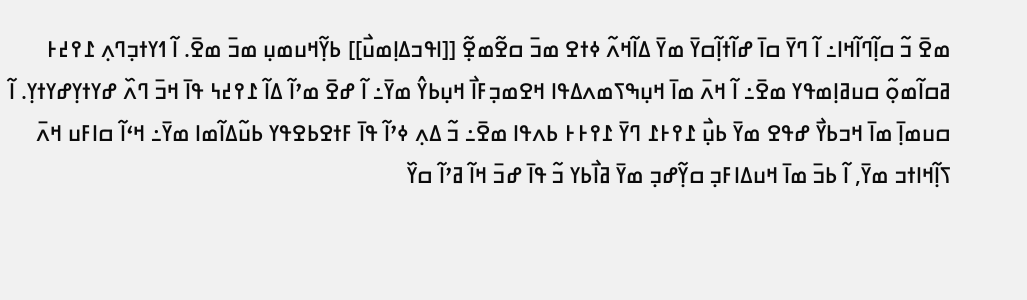ߘߐ߫ ߏ߬ ߛߊ߲߬ߣߊ߬ߞߊ߸ ߊ߬ ߣߌ߫ ߛߊ߫ ߝߊ߬ߙߊ߲߬ߛߌ߫ ߘߌ߫ ߡߊ߬ߞߍ߬ ߦߙߐ ߘߏ߫ ߛߐ߬ߘߐ߲߬ [[ߊߟߏߡߊ߲ߘߎ߯]] ߕߌ߲߬ߞߎߘߎ߲ ߘߏ߫ ߘߐ߫. ߊ߬ ߗߌߙߏ߲ߣߍ߲ ߁߉߄߅ ߥߛߊ߬ߘߋ߲߬ ߛߎߥߊ߲ߘߟߌ ߘߐ߫߸ ߊ߬ ߞߍ߫ ߘߊ߫ ߞߎ߲ߒߖߘߍߡߟߊ ߞߐߘߏ߲ߓߊ߯ ߞߎ߲ߕߌ߮ ߘߌ߫߸ ߊ߬ ߝߐ߫ ߘߴߊ߬ ߡߊ߬ ߁߉߄߆ ߟߊ߫ ߞߏ߫ ߣߍ߰ ߝߌߙߌ߲ߝߌߙߌ߲. ߊ߬ ߛߎߘߊ߲߫ ߘߊ߫ ߞߏߕߌ߯ ߝߟߐ ߘߌ߫ ߕߎ߲߯ ߁߉߅߁ ߣߌ߫ ߁߉߅߅ ߕߍߟߊ ߘߐ߫߸ ߏ߬ ߡߍ߲ ߦߴߊ߬ ߟߊ߫ ߓߙߐߕߐߟߌ ߕߎ߬ߡߊ߬ߘߊ ߘߌ߫߸ ߞߵߊ߬ ߛߊߓߎ ߞߍ߫ ߖߊ߲߬ߞߊߙߏ ߘߌ߫, ߊ߬ ߕߏ߫ ߘߊ߫ ߞߎߡߊߓߏ߲ ߛߌ߲߬ߝߏ߲ ߘߌ߫ ߥߊ߯ߕߌ ߏ߬ ߟߊ߫ ߝߏ߫ ߞߊ߬ ߥߴߊ߬ ߛߌ߰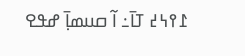߁߉߆߄ ߠߊ߫߸ ߊ߬ ߛߎߘߊ߲߫ ߝߟߐ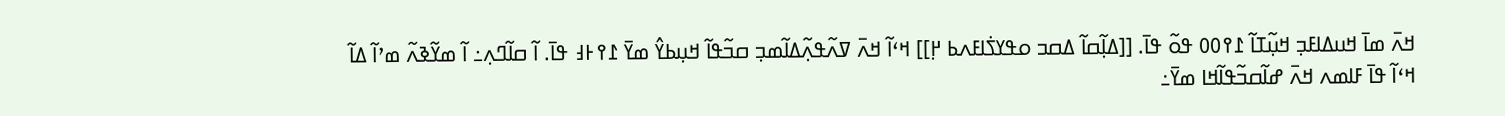ߞߍ߫ ߘߊ߫ ߞߎߡߊߓߏ߲ ߞߎ߲߬ߠߊ߬ ߁߉߀߀ ߟߋ߬ ߟߊ߫. [[ߡߊ߲߬ߛߊ߬ ߡߛߏ ߋߟߌߖ߭ߊߓߍߕ ߂߲]] ߞߵߊ߬ ߞߍ߫ ߜߍ߬ߟߍ߲߬ߡߊ߬ߘߏ߲ ߛߏ߬ߟߊ߬ ߞߎ߲ߕߌ߮ ߘߌ߫ ߁߉߅߃ ߟߊ߫. ߊ߬ ߛߊ߬ߣߍ߲߸ ߊ߬ ߘߌ߬ߢߍ߬ ߘߴߊ߬ ߡߊ߬ ߞߵߊ߬ ߟߊ߫ ߓߊߘߍ ߞߍ߫ ߝߊ߬ߛߏ߬ߟߊ߬ߞߊ ߘߌ߫߸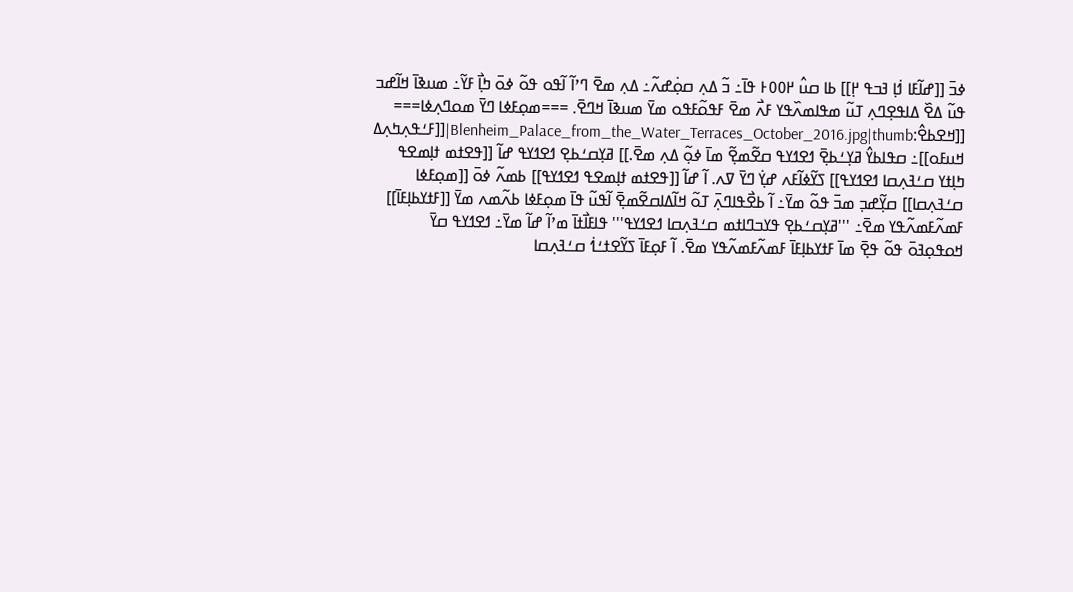ߦߏ߫ [[ߝߊ߬ߓߊ ߗ߭ߊ߲ ߔߏߟ ߂߲]] ߕߊ ߛߎ߮ ߂߀߀߅ ߟߊ߫߸ ߏ߬ ߡߍ߲ ߛߋ߲߭ߝߍ߬߸ ߡߍ߲ ߘߐ߫ ߣߴߊ߬ ߊ߬ߟߋ ߟߋ߬ ߦߋ߫ ߤߊ߲߯ ߓߌ߬߸ ߘߎߢߊ߫ ߞߊ߬ߝߏ ߟߎ߬ ߡߐ߰ ߡߊߟߐ߲ߣߍ߲ ߠߎ߬ ߘߟߊߘߍ߰ߟߌ ߓߍ߯ ߘߐ߫ ߓߟߋ߬ߓߟߋ ߘߌ߫ ߘߎߢߊ߫ ߞߣߐ߫. ===ߘߋ߲ߓߦߊ ߣߌ߫ ߘߋߣߍ߲ߦߊ=== [[ߞߐߕߐ߮:Blenheim_Palace_from_the_Water_Terraces_October_2016.jpg|thumb|[[ߓߑߟߍ߲ߤߍ߲ߡ ߞߎߓߋ]]߸ ߛߟߊߕߌ߮ ߥߌ߲ߑߕߐ߲߫ ߗߐߗߌߟ ߛߐ߬ߘߐ߲߬ ߘߊ߫ ߦߋ߲߬ ߡߍ߲ ߘߐ߫.]] ߥߌ߲ߛߑߕߐ߲ ߗߐߗߌߟ ߝߊ߬ [[ߟߐߙߘ ߙߊ߲ߘߐߟ ߤߊ߲ߙߌ ߛߑߔߍ߲ߛߊ ߗߐߗߌߟ]] ߖߌ߬ߦߊ߬ߓߍ ߝߌ߲߭ ߣߌ߫ ߜߍ. ߊ߬ ߝߊ߬ [[ߟߐߙߘ ߙߊ߲ߘߐߟ ߗߐߗߌߟ]] ߕߘߍ߬ ߦߋ߫ [[ߘߋ߲ߓߦߊ ߛߑߔߍ߲ߛߊ]] ߛߌ߲߬ߝߏ߲ ߘߏ߫ ߟߋ߬ ߘߌ߫߸ ߊ߬ ߕߐ߯ߟߊߣߍ߲߫ ߠߋ߬ ߞߊ߬ߡߊߛߐ߬ߘߐ߲߫ ߊ߬ߟߎ߬ ߟߊ߫ ߘߋ߲ߓߦߊ ߕߍ߬ߘߍ ߘߌ߫ [[ߓߙߌߕߊ߲ߓߊ߫]] ߓߘߍ߬ߓߘߍ߬ߟߌ ߘߐ߫߸ '''ߥߌ߲ߛߑߕߐ߲ ߟߌߏߣߊߙߘ ߛߑߔߍ߲ߛߊ ߗߐߗߌߟ''' ߟߊߓߊ߯ߙߊ߫ ߘߴߊ߬ ߝߊ߬ ߘߌ߫߸ ߗߐߗߌߟ ߛߌ߫ ߞߋߟߋ߲ߔߋ߫ ߟߋ߬ ߟߐ߲߫ ߘߊ߫ ߓߙߌߕߊ߲ߓߊ߫ ߓߘߍ߬ߓߘߍ߬ߟߌ ߘߐ߫. ߊ߬ ߓߋ߲ߓߊ߫ ߖߌ߬ߐߙߑߗ߭ ߛߑߔߍ߲ߛߊ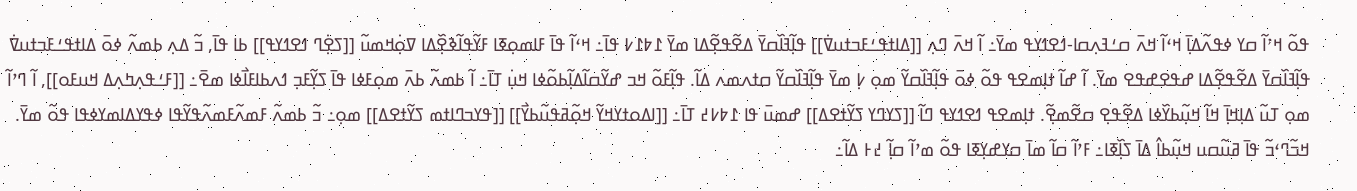ߟߋ߬ ߞߴߊ߬ ߛߌ ߦߟߍ߬ߡߊ߲߫ ߞߵߊ߬ ߞߍ߫ ߛߑߔߍ߲ߛߊ-ߗߐߗߌߟ ߘߌ߫߸ ߊ߬ ߞߍ߫ ߣߍ߲ [[ߡߊߙߟߑߓߏߙߎߜ߭]] ߟߊ߲߬ߔߊ߰ߛߌ߫ ߡߐ߬ߟߐ߲߬ߡߊ ߘߌ߫ ߁߈߁߇ ߟߊ߫߸ ߞߵߊ߬ ߟߊ߫ ߓߊߘߋ߲ߧߊ ߓߌ߬ߟߊ߬ߢߐ߲߰ߡߊ ߜߋ߲߭ߞߘߎ߬ [[ߖߐ߲߭ߣ ߗߐߗߌߟ]] ߕߊ ߟߊ߫, ߏ߬ ߡߍ߲ ߕߘߍ߬ ߦߋ߫ ߡߊߙߟߑߓߏߙߎߜ߭ ߟߊ߲߬ߔߊ߰ߛߌ߫ ߡߐ߬ߟߐ߲߬ߡߊ ߝߟߐߝߟߐ ߘߌ߫. ߊ߬ ߝߊ߬ ߙߊ߲ߘߐߟ ߟߋ߬ ߦߋ߫ ߟߊ߲߬ߔߊ߰ߛߌ߬ ߘߋ߲ ߇߲ ߘߌ߫ ߟߊ߲߬ߔߊ߰ߛߌ߬ ߛߙߍߘߍ ߡߊ߬. ߟߊ߲߬ߓߋ߬ ߞߏ ߝߌ߬ߛߊ߬ߡߊ߲߬ߕߋ߬ߦߊ ߞߎ߲߭ ߠߊ߫߸ ߊ߬ ߕߘߍ߬ ߕߍ߫ ߘߋ߲ߓߦߊ ߟߊ߫ ߖߌ߲߬ߓߏ߲ ߗߍߕߊߓߊ߯ߦߊ ߘߐ߫߸ [[ߓߑߟߍ߲ߤߍ߲ߡ ߞߎߓߋ]], ߊ߬ ߣߴߊ߬ ߘߋ߲ ߠߎ߬ ߡߊ߲ߞߊ߲߫ ߞߊ߬ ߞߎ߲߬ߕߌ߰ߦߊ ߡߐ߬ߟߐ߲ ߛߐ߬ߘߐ߲߬. ߙߊ߲ߘߐߟ ߗߐߗߌߟ ߣߊ߬ [[ߖߌߣߌ ߖߌ߬ߙߐߡ]] ߝߘߎ߫ ߟߊ ߁߈߇߄ ߠߊ߫߸ [[ߊߡߋߙߌߞߌ߬ ߞߋ߲߬ߥߟߎ߬ߕߌ߯]] [[ߟߌߏߣߊߙߘ ߖߌ߬ߙߐߡ]] ߘߋ߲߸ ߏ߬ ߕߘߍ߬ ߓߘߍ߬ߓߘߍ߬ߟߌ߬ߟߊ ߦߟߌߡߊߘߌߦߟߊ ߟߋ߬ ߘߌ߫. ߞߏ߬ߣߵߏ߬ ߟߊ߫ ߥߎ߬ߛߎ ߞߎ߲߬ߕߊ߮ ߡߊ߫ ߖߊ߲߰ߧߊ߸ ߓߴߊ߬ ߛߊ߬ ߘߊ߫ ߛߌߝߌ߲ߧߊ ߟߋ߬ ߘߴߊ߬ ߛߊ߲߬ ߄߅ ߡߊ߬߸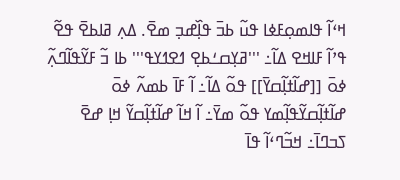ߞߵߊ߬ ߟߊߘߋ߲ߓߦߊ ߟߎ߬ ߕߏ߫ ߟߊ߲߰ߝߏ߲ ߘߐ߫. ߡߍ߲ ߥߊߕߐ߫ ߟߐ߬ ߟߴߊ߬ ߓߊߞߐ ߡߊ߬߸ '''ߥߌ߲ߛߑߕߐ߲ ߗߐߗߌߟ''' ߕߊ ߏ߬ ߓߌ߬ߟߊ߬ߣߍ߲߬ ߦߋ߫ [[ߝߊ߬ߙߊ߲߬ߛߌ߫]] ߟߋ߬ ߡߊ߬߸ ߊ߬ ߓߊ߫ ߕߘߍ߬ ߦߋ߫ ߝߊ߬ߙߊ߲߬ߛߌ߬ߟߊ߲߬ߘߌ ߟߋ߬ ߘߌ߫߸ ߊ߬ ߞߊ߬ ߝߊ߬ߙߊ߲߬ߛߌ߬ ߞߊ߲ ߝߐ߫ ߖߏߣߊ߫߸ ߞߏ߬ߣߵߊ߬ ߟߊ߫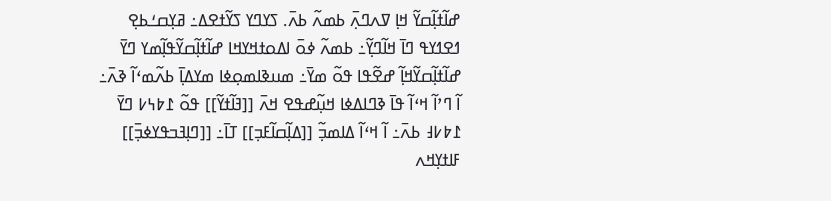ߝߊ߬ߙߊ߲߬ߛߌ߬ ߞߊ߲ ߜߍߣߍ߲߫ ߕߘߍ߬ ߕߍ߫. ߖߌߣߌ ߖߌ߬ߙߐߡ߸ ߥߌ߲ߛߑߕߐ߲ ߗߐߗߌߟ ߣߊ߫ ߞߊ߬ߣߌ߲߬߸ ߕߘߍ߬ ߦߋ߫ ߊߡߋߙߞߌߞߊ ߝߊ߬ߙߊ߲߬ߛߌ߬ߟߊ߲߬ߘߌ ߣߌ߫ ߝߊ߬ߙߊ߲߬ߛߌ߬ߞߊ߲߬ ߝߐ߬ߟߊ ߟߋ߬ ߘߌ߫߸ ߘߎߢߊߘߋ߲ߦߊ ߘߌߡߊ߲߫ ߕߍ߬ߘߵߊ߬ ߢߍ߫߸ ߊ߬ ߣߴߊ߬ ߞߵߊ߬ ߟߊ߫ ߢߣߊߡߦߊ ߞߎ߲߬ߝߟߐ ߞߍ߫ [[ߔߊ߬ߙߌ߬]] ߟߋ߬ ߁߈߆߇ ߣߌ߫ ߁߈߇߃ ߕߍ߫߸ ߊ߬ ߞߵߊ߬ ߡߊߘߏ߲߬ [[ߡߊ߲߬ߛߊ߬ߓߏ߲]] ߠߊ߫߸ [[ߣߊ߲ߔߏߟߌߦߏ߲߫]] ߓߊߙߌ߲ߞߍ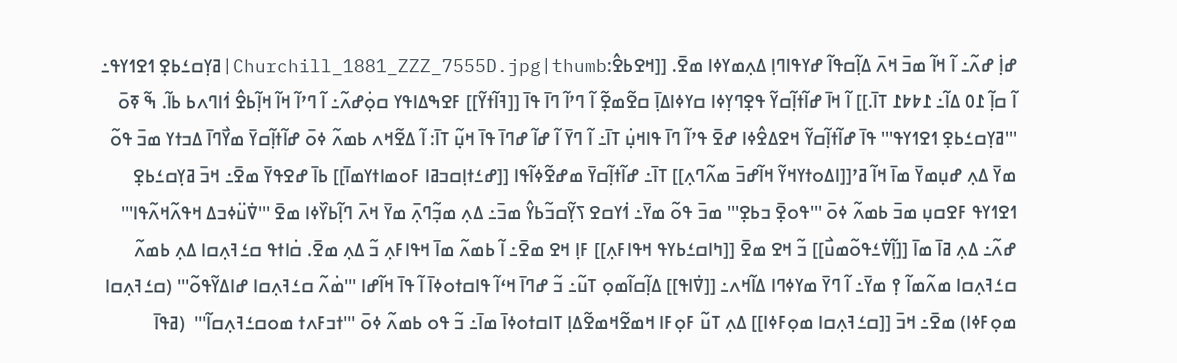ߝߊ߲߭ ߝߍ߬߸ ߊ߬ ߞߊ߬ ߘߏ߫ ߞߍ߫ ߡߊ߲߬ߛߟߊ߬ ߝߌߟߊߣߊ߲ ߡߍ߲ߘߌߦߊ ߘߐ߫. [[ߞߐߕߐ߮:Churchill_1881_ZZZ_7555D.jpg|thumb|ߥߌ߲ߛߑߕߐ߲ ߗߐߗߌߟ߸ ߊ߬ ߛߊ߲߬ ߁߀ ߡߊ߬߸ ߁߈߈߁ ߠߊ߫.]] ߊ߬ ߞߊ߫ ߝߊ߬ߙߊ߲߬ߛߌ߬ ߟߐ߲ߣߌ߲ߦߊ ߛߌߦߊߡߊ߲߫ ߛߐ߬ߘߐ߲߬ ߊ߬ ߣߴߊ߬ ߣߊ߫ ߟߊ߫ [[ߔߊ߬ߙߌ߬]] ߓߐߒߡߊߟߌ ߛߋ߲߭ߝߍ߬߸ ߊ߬ ߣߴߊ߬ ߞߊ߬ ߞߊ߲߬ߕߐ߮ ߗ߭ߊߣߍߕ ߕߊ߬. ߒ߬ ߧߋ߫ '''ߥߌ߲ߛߑߕߐ߲ ߗߐߗߌߟ''' ߟߊ߫ ߝߊ߬ߙߊ߲߬ߛߌ߬ ߞߐߡߐ߮ߦߊ ߝߐ߫ ߟߴߊ߬ ߣߊ߫ ߟߊߞߎ߲߭ ߠߊ߫߸ ߊ߬ ߣߌ߫ ߊ߬ ߝߊ߬ ߝߣߊ߫ ߟߊ߫ ߞߎ߲߬ ߠߊ߫: ߊ߬ ߡߐ߬ߞߍ ߕߘߍ߬ ߦߋ߫ ߝߊ߬ߙߊ߲߬ߛߌ߫ ߘߌ߯ߣߊ߫ ߡߏߙߌ ߘߏ߫ ߟߋ߬ ߘߌ߫ ߡߍ߲ ߝߎ߲ߘߌ߫ ߘߊ߫ ߞߊ߬ ߥߴ[[ߊߡߋߙߌߞߌ߬ ߞߊ߬ߝߏ߫ ߘߍ߬ߣߍ߲]] ߠߊ߫߸ ߝߊ߬ߙߊ߲߬ߛߌ߫ ߘߝߐ߬ߦߊ߬ߟߊ [[ߝߑߙߊ߲ߛߏߥߊ ߓߋߘߊߙߌߘߊ߫]] ߕߊ߫ ߝߐߟߌ߫ ߘߐ߫߸ ߞߏ߫ ߥߌ߲ߛߑߕߐ߲ ߗߐߗߌߟ ߓߐߛߎ߲ ߘߏ߫ ߕߘߍ߬ ߦߋ߫ '''ߟߋߐ߲߫ ߏߕߐ߲''' ߘߏ߫ ߟߋ߬ ߘߌ߫߸ ߗ߭ߌߛߐ ߖߌ߲߬ߛߏ߬ߕߌ߮ ߘߏ߫߸ ߡߍ߲ ߘߏ߲߬ߣߍ߲߫ ߘߌ߫ ߞߍ߫ ߣߊ߲߬ߕߌ߰ߦߊ ߘߐ߫ '''ߜ߭ߎ߳ߦߏߡ ߞߟߍ߬ߞߍ߬ߟߊ''' ߝߍ߬߸ ߡߍ߲ ߥߊ߫ ߘߊ߫ [[ߊ߲߬ߜ߭ߑߟߋ߬ߘߎ߯]] ߏ߬ ߞߐ ߘߐ߫ [[ߤߊߛߑߕߌߟ ߞߟߊߓߍ߲]] ߓߊ߲ ߞߐ ߘߐ߫߸ ߊ߬ ߕߘߍ߬ ߘߊ߫ ߞߟߊߓߍ߲ ߏ߬ ߡߍ߲ ߘߐ߫. ߛ߭ߊߙߟ ߛߑߔߍ߲ߛߊ ߡߍ߲ ߕߘߍ߬ ߛߑߔߍ߲ߛߊ ߘߍ߬ߘߊ߬ ߉߲ ߘߌ߫߸ ߊ߬ ߣߌ߫ ߘߌߦߣߊ ߡߊ߬ߞߍ߸ [[ߜ߭ߊߟ]] ߡߊ߲߬ߛߊ߬ߘߋ߲ ߠߎ߬߸ ߏ߬ ߝߣߊ߫ ߞߵߊ߬ ߟߊߛߙߋߦߊ߫ ߊ߬ ߟߊ߫ ߞߊ߬ߝߊ '''ߘ߭ߍ߬ ߛߑߔߍ߲ߛߊ ߝߊߡߌ߬ߟߋ߬''' (ߛߑߔߍ߲ߛߊ ߘߋ߲ߓߦߊ) ߘߐ߫߸ ߞߏ߫ [[ߛߑߔߍ߲ߛߊ ߘߋ߲ߓߦߊ]] ߡߍ߲ ߠߎ߬ ߓߋ߲ߓߊ ߞߘߐ߬ߞߘߐ߬ߡߊ߲ ߠߊߛߙߋߦߊ߫ ߘߊ߫߸ ߏ߬ ߟߋ ߕߘߍ߬ ߦߋ߫ '''ߙߏߓߍߙ ߘߋߛߑߔߍ߲ߛߊ߬'''  (ߥߟߊ߫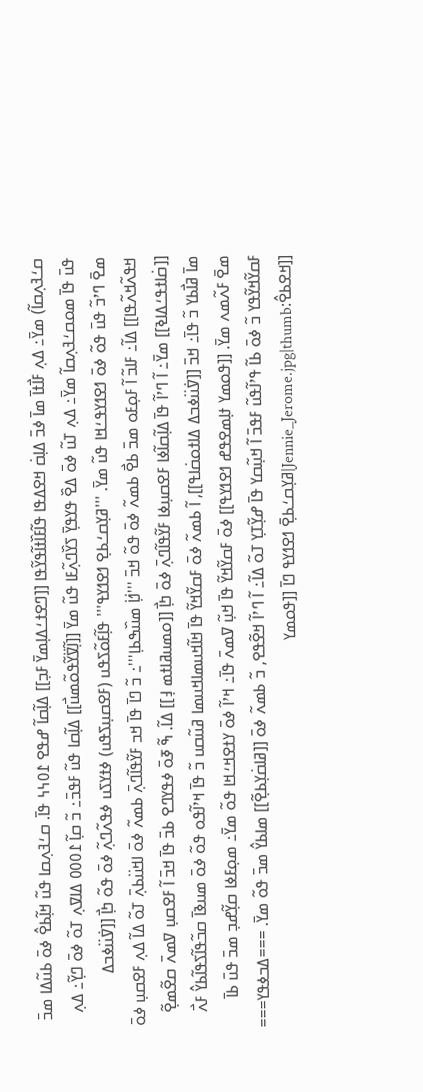ߛߑߔߍ߲ߛߊ߬) ߘߌ߫߸ ߡߍ߲ ߓߊ߯ߙߊ߫ ߘߊ߫ ߦߏ߫ ߡߊ߲ߛ߭ ߞߐߡߟߊ ߟߊ߬ߓߊ߰ߙߊ߬ߟߌ߬ߟߊ [[ߣߐߙߑߡߊ߲ߘߌ߫ ߓߏ߲]] ߡߊ߲߬ߛߊ߬ ߝߟߐ ߁߀߆߆ ߟߊ߫. ߛߑߔߍ߲ߛߊ ߟߎ߬ ߞߊ߲߬ߕߐ߮ ߦߋ߫ ߕߎ߬ߡߊ ߘߏ߫ ߟߎ߫ ߟߊ߫ ߘߋߛߑߔߍ߲ߛߊ߬ ߘߌ߫߸ ߡߍ߲ ߠߎ߬ ߦߋ߫ ߡߐ߰ ߟߌߟߌ߲߫ ߖߌ߰ߣߍ߲߬ߓߊ ߟߎ߬ ߘߌ߫ [[ߊ߲߬ߜ߳ߌ߬ߟߋ߬ߘߎ߯]] ߡߊ߲߬ߛߊ ߟߎ߬ ߓߟߏ߫߸ ߏ߬ ߛߊ߲߬ ߁߀߀߀ ߡߊߜߍ߲ ߠߋ߬ ߦߋ߫ ߣߌ߲߬߸ ߡߍ߲ ߘߐ߫ ߣߴߏ߬ ߟߎ߫ ߟߋ߬ ߦߋ߫ ߗߐߗߌߟߑߞߊ ߟߎ߬ ߘߌ߫. '''ߥߌ߲ߛߑߕߐ߲ ߗߐߗߌߟ''' ߟߊ߲߬ߓߋ߬ߖߟߎ (ߓߐߛߎ߲ߖߟߎ) ߦߙߌߖߎ ߦߟߍ߬ߣߍ߲߬ ߦߋ߫ ߟߋ߬ ߤߊ߲߯ [[ߜ߭ߎ߳ߦߏߡ ߞߟߍ߬ߞߍ߬ߟߊ]] ߡߊ߬߸ ߓߊߏ߬ ߊ߬ ߓߋ߲ߓߋ ߘߏ߫ ߕߐ߯ ߕߘߍ߬ ߦߋ߫ ߟߋ߬ ߞߏ߫ '''ߗ߭ߊ߲߭ ߘߎ߰ߒߕߊ߲'''߸ ߏ߬ ߣߊ߫ ߟߊ߫ ߞߏ ߓߌ߬ߟߊ߬ߣߍ߲߫ ߕߘߍ߬ ߦߋ߫ ߊߞߎ߳ߕߍ߲߫ ߠߋ߬ ߡߊ߬ ߡߍ߲ ߓߐߛߎ߲ ߦߋ߫ [[ߛ߭ߊߙߟߑߡߊߢ]] ߘߌ߫߸ ߊ߬ ߣߴߊ߬ ߟߊ߫ ߡߊ߲߬ߛߊ߬ߦߊ ߓߐߛߎ߲ߦߊ ߓߌ߬ߟߊ߬ߣߍ߲߫ ߦߋ߫ ߤߊ߲߯ [[ߋߘߎߥߊߙߘ ߃߲]] ߡߊ߬. ߒ߬ ߧߋ߫ ߦߟߌߣߐ ߕߏ߫ ߟߊ߫ ߞߏ߫ ߊ߬ ߓߐߛߎ߲ ߜߘߍ߫ ߛߐ߬ߘߐ߲߬ ߘߊ߫ ߥߊ߯ߕߌ ߏ߬ ߟߊ߫߸ ߞߏ߫ [[ߜ߭ߎ߳ߦߏߡ ߡߊߙߋߛ߭ߊߟ]], ߊ߬ ߕߘߍ߬ ߦߋ߫ ߓߛߌ߬ߞߌ߬ ߟߊ߫ ߞߊ߬ߞߎߘߊߞߎߘߊ ߥߎ߬ߛߎ ߏ߬ ߟߊ߫ ߞߴߊ߬ߟߋ ߟߋ߬ ߦߋ߫ ߘߎߢߊ߫ ߛߏ߬ߟߊ߬ߖߟߊ߬ߕߌ߮ ߓߍ߯ ߘߐ߫ ߓߍ߬ߘߍ ߘߌ߫. [[ߟߋߘߌ ߙߊ߲ߘߐߟߝ ߗߐߗߌߟ]] ߦߋ߫ ߓߛߌ߬ߞߌ߬ ߟߊ߫ ߞߎ߲߬ ߜߘߍ߫ ߟߊ߫߸ ߞߴߊ߬ ߦߋ߫ ߌߙߐߞߑߞߊ ߟߋ߬ ߘߌ߫߸ ߘߋ߲ߓߦߊ ߛߌ߲߬ߝߏ߲ ߘߏ߫ ߟߎ߫ ߕߊ߫ ߓߛߌ߬ߞߌ߬ߟߌ ߏ߬ ߦߋ߫ ߕߊ߬ ߟߴߊ߬ߟߎ߬ ߓߟߏ߫ ߊ߬ ߞߎ߲߬ߛߌ ߟߊ߫ ߝߌ߲߬ߠߌ߲ ߠߋ߬ ߡߊ߬߸ ߊ߬ ߣߴߊ߬ ߞߐ߬ߟߐ, ߏ߬ ߕߘߍ߬ ߦߋ߫ [[ߥߊߛ߭ߌ߲ߕߐ߲߬]] ߘߊߕߌ߮ ߘߏ߫ ߟߋ߬ ߘߌ߫. ===ߡߏߦߟߌ=== [[ߞߐߕߐ߮:Jennie_Jerome.jpg|thumb|ߥߌ߲ߛߑߕߐ߲߫ ߗߐߗߌߟ ߣߊ߫ [[ߟߋߘߌ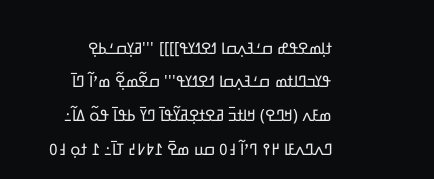ߙߊ߲ߘߐߟߝ ߛߑߔߍ߲ߛߊ ߗߐߗߌߟ]]]] '''ߥߌ߲ߛߑߕߐ߲ ߟߌߏߣߊߙߘ ߛߑߔߍ߲ߛߊ ߗߐߗߌߟ''' ߛߐ߬ߘߐ߲߬ ߘߴߊ߬ ߣߊ߫ ߘߓߍ (ߞߣߐ) ߞߊߙߏ߫ ߥߐߙߐ߲ߥߌ߬ߟߊ߫ ߣߌ߫ ߕߟߊ߫ ߟߋ߬ ߡߊ߬߸ ߣߍߣߍߓߊ ߂߉ ߣߴߊ߬ ߃߀ ߛߎ ߘߐ߫ ߁߈߇߄ ߠߊ߫߸ ߁ ߙߋ߲ ߃߀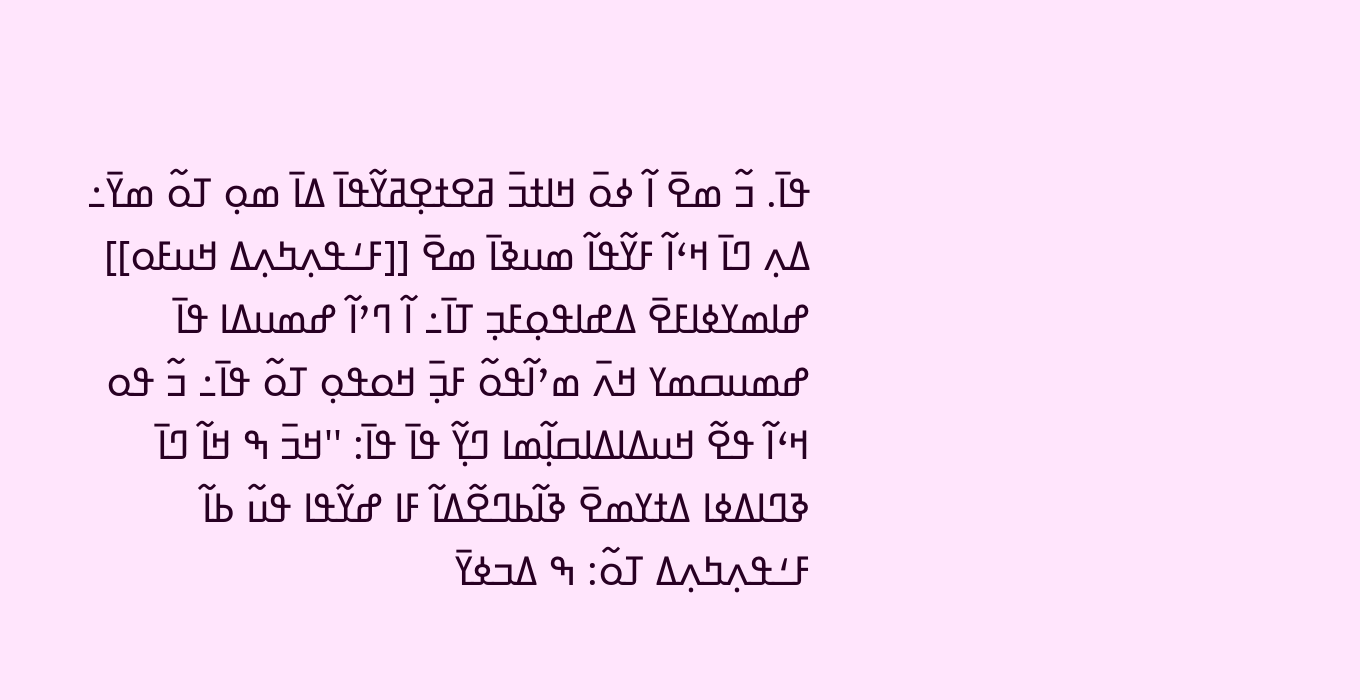ߟߊ߫. ߏ߬ ߘߐ߫ ߊ߬ ߦߋ߫ ߞߊߙߏ߫ ߥߐߙߐ߲ߥߌ߬ߟߊ߫ ߡߊ߫ ߘߋ߲ ߠߋ߬ ߘߌ߫߸ ߡߍ߲ ߣߊ߫ ߞߵߊ߬ ߓߌ߬ߟߊ߬ ߘߎߢߊ߫ ߘߐ߫ [[ߓߑߟߍ߲ߤߍ߲ߡ ߞߎߓߋ]] ߝߊߘߌߦߊߓߐ߫ ߡߝߊߟߋ߲ߓߏ߲ ߠߊ߫߸ ߊ߬ ߣߴߊ߬ ߝߘߎߡߊ ߟߊ߫ ߝߘߎߛߘߌ ߞߍ߫ ߘߴߊ߬ߟߋ߬ ߓߏ߲߫ ߞߋߟߋ߲ ߠߋ߬ ߟߊ߫߸ ߏ߬ ߟߋ ߞߵߊ߬ ߟߐ߬ ߞߎߡߊߡߊߛߊ߲߬ߘߊ ߣߌ߲߬ ߟߊ߫ ߟߊ߫: ''ߞߏ߫ ߒ ߞߊ߬ ߣߊ߫ ߢߣߊߡߦߊ ߡߙߌߘߐ߫ ߢߊ߬ߕߣߐ߬ߡߊ߬ ߓߊ ߝߌ߬ߟߊ ߟߎ߬ ߕߊ߬ ߓߑߟߍ߲ߤߍ߲ߡ ߠߋ߬: ߒ ߡߏߦߌ߫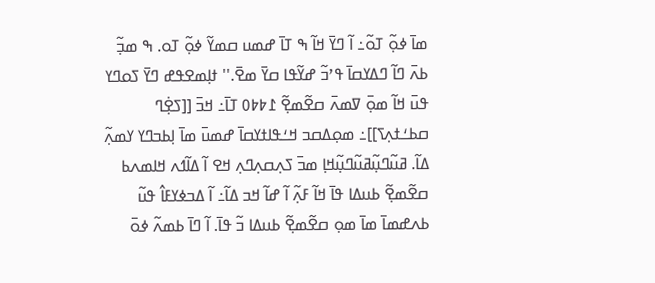ߘߊ߫ ߦߋ߲߬ ߠߋ߬߸ ߊ߬ ߣߌ߫ ߞߊ߬ ߒ ߠߊ߫ ߝߘߎ ߛߘߌ߬ ߦߋ߲߬ ߠߋ. ߒ ߘߏ߲߬ ߕߍ߫ ߣߊ߬ ߣߡߌߛߊ߫ ߟߴߏ߬ ߝߌ߬ߟߊ ߛߌ߫ ߘߐ߫.'' ߙߊ߲ߘߐߟߝ ߣߌ߫ ߖߋߣߌ ߟߎ߫ ߞߊ߬ ߘߋ߲߫ ߜߘߍ߫ ߛߐ߬ߘߐ߲߬ ߁߈߈߀ ߠߊ߫߸ ߞߏ߫ [[ߖߐ߲߭ߣ ߛߕߑߙߍ߲ߖ]]߸ ߘߋ߲ߡߛߏ ߞߑߟߊߙߌߛߊ߫ ߝߘߎ߫ ߘߊ߫ ߊ߲ߕߏߣߌ ߌߘߍ߲߬ ߡߊ߬. ߥߎ߬ߣߎ߲߬ߥߎ߬ߣߎ߲߬ߞߊ߲ ߘߏ߫ ߖߍ߲ߛߍ߲ߣߍ߲ ߞߐ ߊ߬ ߡߊ߬ߗߍ ߞߊߘߍߕ ߛߐ߬ߘߐ߲߬ ߕߎߡߊ ߟߊ߫ ߞߊ߬ ߓߍ߲߬ ߊ߬ ߝߊ߬ ߞߏ ߡߊ߬߸ ߊ߬ ߡߏߦߌߓߊ߮ ߟߎ߬ ߕߍߝߘߊ߫ ߘߊ߫ ߘߋ߲ ߛߐ߬ߘߐ߲߬ ߕߎߡߊ ߏ߬ ߟߊ߫. ߊ߬ ߣߊ߫ ߕߘߍ߬ ߦߋ߫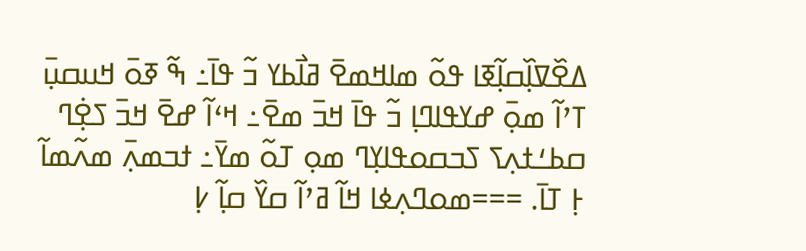ߡߐ߰ߜߊ߲߰ߛߊ߲߬ߧߊ ߟߋ߬ ߘߊߞߘߐ߫ ߥߊ߯ߕߌ ߏ߬ ߟߊ߫߸ ߒ߬ ߧߋ߫ ߞߎߛߎ߲߫ ߠߴߊ߬ ߘߋ߲߫ ߝߌߟߊߣߊ߲ ߏ߬ ߟߊ߫ ߞߏ߫ ߘߐ߫߸ ߞߵߊ߬ ߝߐ߫ ߞߏ߫ ߖߐ߲߭ߣ ߛߕߑߙߍ߲ߖ ߖߏߛߋߟߊߌ߲ߣ ߘߋ߲ ߠߋ߬ ߘߌ߫߸ ߙߏߘߍ߲߫ ߘߍ߬ߘߊ߬ ߅߲ ߠߊ߫. ===ߘߋߣߍ߲ߦߊ ߞߊ߬ ߥߴߊ߬ ߛߌ߰ ߛߊ߲߬ ߇߲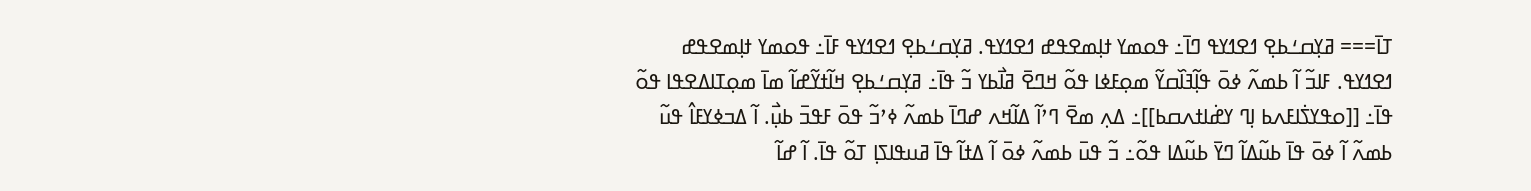ߠߊ߫=== ߥߌ߲ߛߑߕߐ߲ ߗߐߗߌߟ ߣߊ߫߸ ߟߋߘߌ ߙߊ߲ߘߐߟߝ ߗߐߗߌߟ. ߥߌ߲ߛߑߕߐ߲ ߗߐߗߌߟ ߓߊ߫߸ ߟߋߘߌ ߙߊ߲ߘߐߟߝ ߗߐߗߌߟ. ߓߊߏ߬ ߊ߬ ߕߘߍ߬ ߦߋ߫ ߟߊ߲߬ߔߊ߰ߛߌ߬ ߘߋ߲ߓߦߊ ߟߋ߬ ߞߣߐ߫ ߥߊ߯ߕߌ ߏ߬ ߟߊ߫߸ ߥߌ߲ߛߑߕߐ߲ ߞߊ߬ߙߌ߬ߝߊ߬ ߘߊ߫ ߘߋ߲ߠߊߡߐߟߊ ߟߋ߬ ߟߊ߫߸ [[ߋߟߌߖ߭ߊߓߍߕ ߊ߲ߣ ߌߝ߭ߊߙߍߛߕ]]߸ ߡߍ߲ ߘߐ߫ ߣߴߊ߬ ߡߊ߬ߞߍ ߝߣߊ߫ ߕߘߍ߬ ߦߴߏ߬ ߟߋ߫ ߓߟߏ߫ ߕߎ߲߯. ߊ߬ ߡߏߦߌߓߊ߮ ߟߎ߬ ߕߘߍ߬ ߊ߬ ߦߋ߫ ߟߊ߫ ߕߎ߬ߡߊ߬ ߣߌ߫ ߕߎ߬ߡߊ ߟߋ߬߸ ߏ߬ ߟߎ߫ ߕߘߍ߬ ߦߋ߫ ߊ߬ ߡߙߊ߬ ߟߊ߫ ߥߎߟߊߖߊ߲ ߠߋ߬ ߟߊ߫. ߊ߬ ߝߊ߬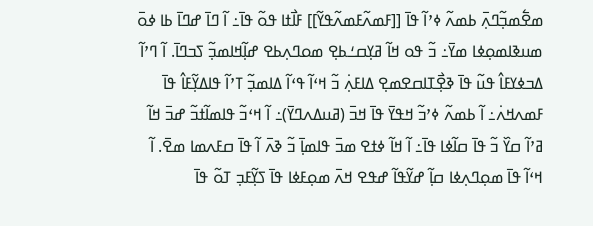ߘߐ߱ߘߏ߲߬ߣߍ߲߫ ߕߘߍ߬ ߦߴߊ߬ ߟߊ߫ [[ߓߘߍ߬ߓߘߍ߬ߟߌ߬]] ߓߊ߯ߙߊ ߟߋ߬ ߟߊ߫߸ ߊ߬ ߣߊ߫ ߝߣߊ߫ ߕߊ ߦߋ߫ ߘߎߢߊߘߋ߲ߦߊ ߘߌ߫߸ ߏ߬ ߟߋ ߞߊ߬ ߥߌ߲ߛߑߕߐ߲ ߘߋߣߍ߲ߕߐ ߝߊ߲߬ߞߊߘߏ߲߬ ߖߏߣߊ߫. ߊ߬ ߣߴߊ߬ ߡߏߦߌߓߊ߮ ߟߎ߬ ߟߊ߫ ߢߐ߲߯ߠߊߛߐߘߐ߲ ߡߊߓߍ߲߭ ߏ߬ ߞߵߊ߬ ߟߵߊ߬ ߡߊߘߏ߲߬ ߠߴߊ߬ ߟߊߡߌ߲߬ߓߊ߮ ߟߊ߫ ߓߘߍߞߍ߭߸ ߊ߬ ߕߘߍ߬ ߦߴߏ߬ ߞߟߌ߫ ߟߊ߫ ߞߏ߫ (ߥߎߡߍߣߌ߫)߸ ߊ߬ ߞߵߏ߬ ߟߊߘߊ߬ߙߏ߬ ߝߏ߫ ߞߊ߬ ߥߴߊ߬ ߛߌ߰ ߏ߬ ߟߊ߫ ߛߊ߬ߦߊ ߟߊ߫߸ ߊ߬ ߞߊ߬ ߦߙߐ ߘߏ߫ ߟߊߘߊ߲߫ ߏ߬ ߢߍ߫ ߊ߬ ߟߊ߫ ߛߓߍߘߊ ߘߐ߫. ߊ߬ ߞߵߊ߬ ߟߊ߫ ߘߋ߲ߣߍ߲ߦߊ ߛߊ߲߬ ߝߌ߬ߟߊ߬ ߝߟߐ ߞߍ߫ ߘߋ߲ߓߦߊ ߟߊ߫ ߖߌ߲߬ߓߏ߲ ߠߋ߬ ߟߊ߫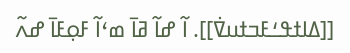[[ߡߊߙߟߑߓߏߙߎߜ߭]]. ߊ߬ ߝߊ߬ ߥߊ߫ ߘߵߊ߬ ߓߋ߲ߓߊ߫ ߝߍ߬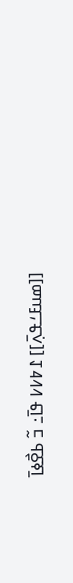[[ߘߎߓߑߟߍ߲߫]] ߁߈߇߇ ߟߊ߫߸ ߏ߬ ߕߐ߯ߦߊ߫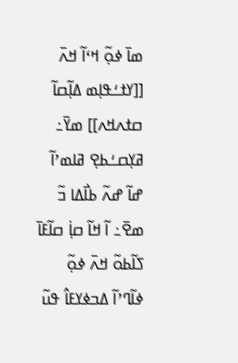ߘߊ߫ ߦߋ߲߬ ߞߵߊ߬ ߞߍ߫ [[ߌߙߑߟߊ߲ߘ ߡߊ߲߬ߛߊ߬ ߛߙߍߞߍ]] ߘߌ߫߸ ߥߌ߲ߛߑߕߐ߲ ߥߊߘߴߊ߬ ߝߊ߬ ߝߍ߬ ߕߊ߯ߡߊ ߏ߬ ߘߐ߫߸ ߊ߬ ߞߊ߬ ߛߊ߲߭ ߛߊ߬ߓߊ߫ ߖߊ߬ߕߋ߬ ߞߍ߫ ߦߋ߲߬ ߦߊ߬ߣߴߊ߬ ߡߏߦߌߓߊ߮ ߟߎ߬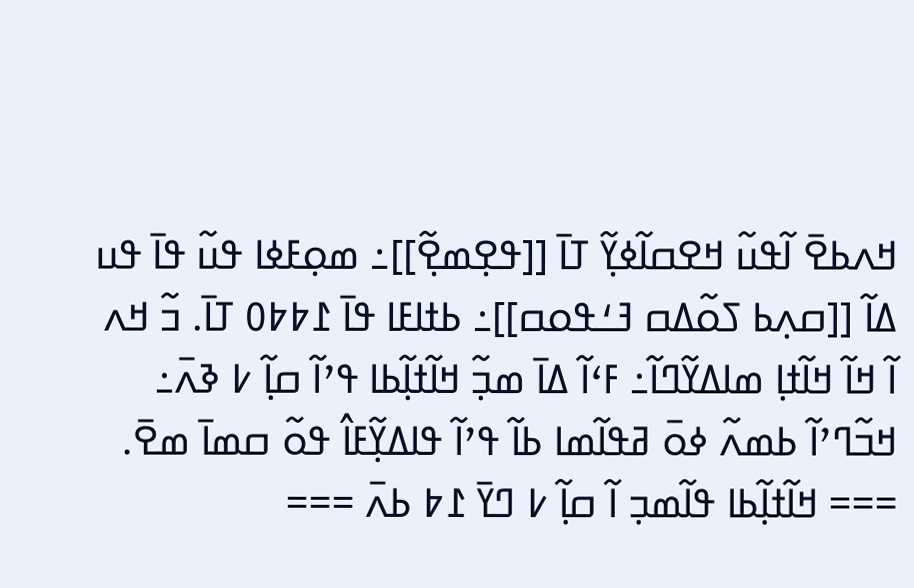ߞߍߕߐ߫ ߊ߬ߟߎ߬ ߞߐߛߊ߬ߦߌ߲߬ ߠߊ߫ [[ߟߐ߲ߘߐ߲߬]]߸ ߘߋ߲ߓߦߊ ߟߎ߬ ߟߊ߫ ߟߎ ߡߊ߬ [[ߛߍ߲ߕ ߖߋ߬ߡߛ ߔߑߟߋߛ]]߸ ߕߙߊߓߊ ߟߊ߫ ߁߈߈߀ ߠߊ߫. ߏ߬ ߞߍ ߊ߬ ߞߊ߬ ߞߊ߬ߙߊ߲ ߘߊߡߌ߬ߣߊ߬߸ ߓߵߊ߬ ߡߊ߫ ߘߏ߲߬ ߞߊ߬ߙߊ߲߬ߕߊ ߟߴߊ߬ ߛߊ߲߬ ߇ ߢߍ߫߸ ߞߏ߬ߣߴߊ߬ ߕߘߍ߬ ߦߋ߫ ߥߟߊ߬ߘߊ ߕߊ߬ ߟߴߊ߬ ߟߊߡߌ߲߬ߓߊ߮ ߟߋ߬ ߛߘߊ߫ ߘߐ߫. === ߞߊ߬ߙߊ߲߬ߕߊ ߟߊ߬ߘߏ߲ ߊ߬ ߛߊ߲߬ ߇ ߣߌ߫ ߁߈ ߕߍ߫ ===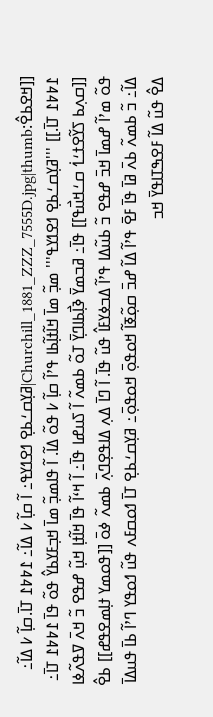[[ߞߐߕߐ߮:Churchill_1881_ZZZ_7555D.jpg|thumb|ߥߌ߲ߛߑߕߐ߲ ߗߐߗߌߟ߸ ߊ߬ ߛߊ߲߬ ߇ ߡߊ߬߸ ߁߈߈߁ ߠߊ߫.ߛߊ߲߬ ߇ ߡߊ߬߸ ߁߈߈߁ ߠߊ߫.]] '''ߥߌ߲ߛߑߕߐ߲ ߗߐߗߌߟ''' ߘߏ߲߬ ߘߊ߫ ߞߊ߬ߙߊ߲߬ߕߊ ߟߴߊ߬ ߛߊ߲߬ ߇ ߟߋ߬ ߡߊ߬. ߊ߬ ߟߊߘߏ߲߬ ߘߊ߫ ߞߏ߲ߓߌߕߌ߮ ߟߋ߬ ߟߊ߫ ߁߈߈߁ ߠߊ߫߸ [[ߛߍ߲ߕ ߖߌ߬ߐߙߑߗ߭ ߛߑߞߎ߯ߟ]] ߟߊ߫߸ ߥߏߘߌ߫ ߢߊ߲߯ߕߊߣߌ߲߫ ߠߋ߬ ߕߘߍ߬ ߊ߬ ߖߎߝߊ ߟߊ߫߸ ߊ߬ ߞߵߊ߬ ߟߊ߫ ߞߊ߬ߙߊ߲ ߞߎ߲߬ ߝߟߐ ߏ߬ ߞߍ߫ ߜߟߍ߬ߦߊ ߟߋ߬ ߘߴߊ߬ ߝߘߊ߫ ߞߏ߫ ߝߟߐ ߏ߬ ߕߎ߬ߡߊ ߟߴߊ߬ ߡߏߦߌߓߊ߮ ߟߎ߬ ߟߊ߫. ߊ߬ ߣߊ߫ ߡߍ߲ ߡߊߟߐ߲ߣߍ߲߫ ߕߘߍ߬ ߦߋ߫ [[ߟߋߘߌ ߙߊ߲ߘߐߟߝ]] ߕߐ߮ ߡߊ߬߸ ߏ߬ ߕߘߍ߬ ߕߍ߫ ߥߊ߫ ߟߊ߫ ߓߐ߫ ߟߴߊ߬ ߡߊ߬ ߝߏ߫ ߛߋ߲߬ߧߊ߬ ߞߋߟߋ߲߫ ߞߋߟߋ߲߫߸ ߥߌ߲ߛߑߕߐ߲ ߠߊ߫ ߗߋߛߓߍ ߟߎ߬ ߗߋߟߌ ߣߴߊ߬ ߕߊ߫ ߟߎߡߊ߫ ߡߐ߮ ߟߎ߬ ߡߊ߬ ߓߐߒߠߊߟߌ߫ ߞߏ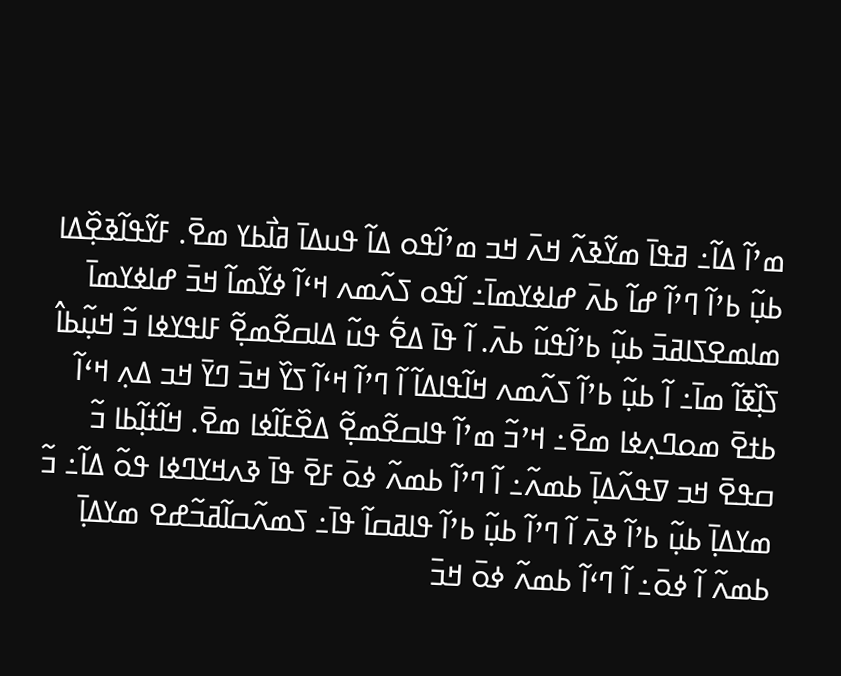ߘߴߊ߬ ߡߊ߬߸ ߥߟߊ߫ ߘߌ߬ߢߍ߬ ߞߍ߫ ߞߏ ߘߴߊ߬ߟߋ ߡߊ߬ ߟߎߡߊ߫ ߥߊ߯ߕߌ ߘߐ߫. ߓߌ߬ߟߊ߬ߢߐ߲߰ߡߊ ߕߎ߲߬ ߕߴߊ߬ ߣߴߊ߬ ߝߊ߬ ߕߍ߫ ߝߊߦߌߘߊ߫߸ ߊ߬ߟߋ ߖߍ߬ߘߍ ߞߵߊ߬ ߦߌ߬ߘߊ߬ ߞߏ߫ ߝߊߦߌߘߊ߫ ߘߊߘߐߖߊߥߏ߫ ߕߎ߲߬ ߕߴߊ߬ߟߎ߬ ߕߍ߫. ߊ߬ ߟߊ߫ ߡߐ߱ ߟߎ߬ ߡߊߛߐ߬ߘߐ߲߬ ߓߊߟߌߦߊ ߏ߬ ߞߎ߲߬ߕߊ߮ ߖߊ߲߰ߧߊ߬ ߘߊ߫߸ ߊ߬ ߕߎ߲߬ ߕߴߊ߬ ߖߍ߬ߘߍ ߞߊ߬ߟߊߡߊ߬ ߊ߬ ߣߴߊ߬ ߞߵߊ߬ ߖߌ߰ ߞߏ߫ ߣߌ߫ ߞߏ ߡߍ߲ ߞߵߊ߬ ߕߙߐ߫ ߘߋߣߍ߲ߦߊ ߘߐ߫߸ ߞߴߏ߬ ߘߴߊ߬ ߟߊߛߐ߬ߘߐ߲߬ ߡߐ߰ߓߊ߬ߦߊ ߘߐ߫. ߞߊ߬ߙߊ߲߬ߕߊ ߏ߬ ߛߟߐ߫ ߞߏ ߜߟߍ߬ߡߊ߲߫ ߕߘߍ߬߸ ߊ߬ ߣߴߊ߬ ߕߘߍ߬ ߦߋ߫ ߓߐ߫ ߟߊ߫ ߢߍߞߌߣߦߊ ߟߋ߬ ߡߊ߬߸ ߏ߬ ߘߌߡߊ߲߫ ߕߎ߲߬ ߕߴߊ߬ ߢߍ߫ ߊ߬ ߣߴߊ߬ ߕߎ߲߬ ߕߴߊ߬ ߟߊߥߛߊ߬ ߟߊ߫߸ ߖߘߍ߬ߛߊ߬ߥߏ߬ߝߐ ߘߌߡߊ߲߫ ߕߘߍ߬ ߊ߬ ߦߋ߫߸ ߊ߬ ߣߵߊ߬ ߕߘߍ߬ ߦߋ߫ ߞߏ߫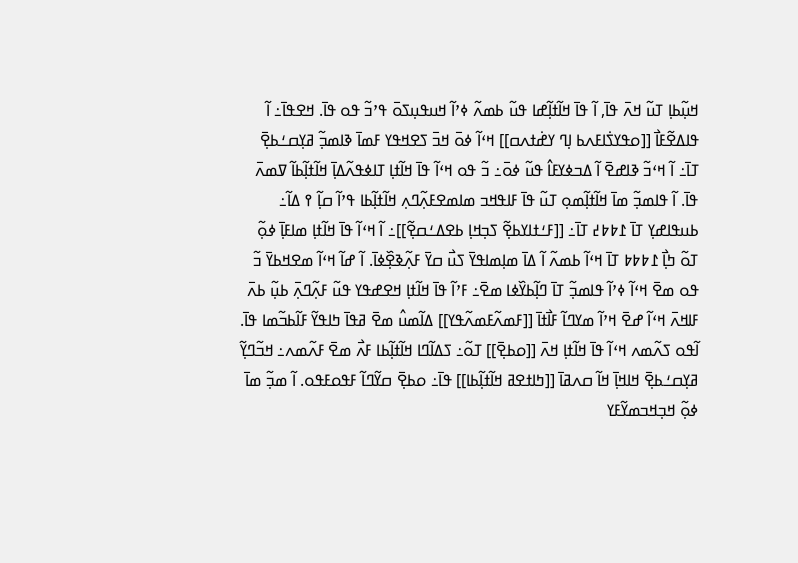ߞߎ߲߬ߕߊ߲ ߠߎ߬ ߞߍ߫ ߟߊ߫, ߊ߬ ߟߊ߫ ߞߊ߬ߙߊ߲߬ߝߊ ߟߎ߬ ߕߘߍ߬ ߦߴߊ߬ ߞߎߟߎ߲ߖߋ߫ ߟߴߏ߬ ߟߋ ߟߊ߫. ߞߐߟߊ߫߸ ߊ߬ ߟߊߡߐ߬ߓߊ߯ [[ߋߟߌߖ߭ߊߓߍߕ ߊ߲ߣ ߌߝ߭ߙߍߛ]] ߞߵߊ߬ ߦߋ߫ ߞߏ߫ ߖߐߞߟߌ ߓߘߊ߫ ߢߊߘߏ߲߬ ߥߌ߲ߛߑߕߐ߲߫ ߠߊ߫߸ ߊ߬ ߞߵߏ߬ ߢߊߝߐ߫ ߊ߬ ߡߏߦߌߓߊ߮ ߟߎ߬ ߦߋ߫߸ ߏ߬ ߟߋ ߞߵߊ߬ ߟߊ߫ ߞߊ߬ߙߊ߲ ߠߊߦߟߍ߬ߡߊ߲߫ ߞߊ߬ߙߊ߲߬ߕߊ߬ ߜߘߍ߫ ߟߊ߫. ߊ߬ ߟߊߘߏ߲߬ ߘߊ߫ ߞߊ߬ߙߊ߲߬ߘߋ߲ ߠߎ߬ ߟߊ߫ ߓߊߟߞߏ ߘߊߘߐߓߍ߲߬ߣߍ߲ ߞߊ߬ߙߊ߲߬ߕߊ ߟߴߊ߬ ߛߊ߲߬ ߉ ߡߊ߬߸ ߕߎߟߊߝߌ߲ ߠߊ߫ ߁߈߈߄ ߠߊ߫߸ [[ߓߑߙߊߌߕߐ߲߬ ߖߏ߲ߞߊ߲ ߕߐߡߑߛߐ߲߬]]߸ ߊ߬ ߞߵߊ߬ ߟߊ߫ ߞߊ߬ߙߊ߲ ߘߊߓߊ߲߫ ߦߋ߲߬ ߠߋ߬ ߤߊ߲߯ ߁߈߈߈ ߠߊ߫ ߞߵߊ߬ ߕߘߍ߬ ߊ߬ ߡߊ߫ ߘߊ߲ߘߊߟߌ߫ ߖߎ߯ ߛߌ߫ ߓߍ߲߬ߢߐ߲߰ߦߊ߫. ߊ߬ ߝߊ߬ ߞߵߊ߬ ߘߐߞߕߌ߫ ߏ߬ ߟߋ ߘߐ߫ ߞߵߊ߬ ߦߴߊ߬ ߟߊߘߏ߲߬ ߠߊ߫ ߣߊ߲߬ߕߌ߰ߦߊ ߘߐ߫߸ ߓߴߊ߬ ߟߊ߫ ߞߊ߬ߙߊ߲ ߞߐߝߟߌ ߟߎ߬ ߓߍ߲߬ߣߍ߲߫ ߕߎ߲߬ ߕߍ߫ ߓߊߞߍ߫ ߞߵߊ߬ ߝߐ߫ ߞߴߊ߬ ߘߌߣߊ߬ ߓߊ߯ߙߊ߫ [[ߓߘߍ߬ߓߘߍ߬ߟߌ]] ߡߊ߬ߘߎ߮ ߘߐ߫ ߥߟߊ߫ ߤߊߟߌ߬ ߓߊ߬ߕߏ߬ߘߊ ߟߊ߫. ߊ߬ߟߋ ߖߍ߬ߘߍ ߞߵߊ߬ ߟߊ߫ ߞߊ߬ߙߊ߲ ߞߍ߫ [[ߋߕߐ߲߫]] ߠߋ߬߸ ߖߡߊ߬ߣߊ ߞߊ߬ߙߊ߲߬ߕߊ ߓߍ߯ ߘߐ߫ ߓߍ߬ߘߍ߸ ߞߏ߬ߣߌ߲߬ ߥߌ߲ߛߑߕߐ߲߫ ߞߊߞߊ߲߫ ߞߊ߬ ߛߍߥߊ߫ [[ߤߊߙߐߥ ߞߊ߬ߙߊ߲߬ߕߊ]] ߟߊ߫߸ ߋߕߐ߲߫ ߛߌ߬ߣߊ߬ ߓߟߋߓߟߋ. ߊ߬ ߘߏ߲߬ ߘߊ߫ ߦߋ߲߬ ߞߏ߲ߞߏߘߌ߬ߓߌ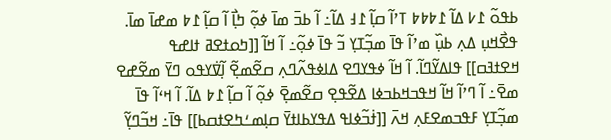ߕߟߋ߬ ߁߇ ߡߊ߬ ߁߈߈߈ ߠߴߊ߬ ߛߊ߲߬ ߁߃ ߡߊ߬߸ ߊ߬ ߕߏ߫ ߘߊ߫ ߦߋ߲߬ ߤߊ߲߯ ߊ߬ ߛߊ߲߬ ߁߈ ߘߝߊ߫ ߘߊ߫. ߟߐ߯ߞߎ߲ ߡߍ߲ ߕߎ߲߰ ߘߴߊ߬ ߟߊ߫ ߘߏ߲߬ߠߌ߲ ߏ߬ ߟߊ߫ ߦߋ߲߬߸ ߊ߬ ߞߊ߬ [[ߤߋߙߐߥ ߙߊߝߟ ߞߐߙߔߛ]] ߟߊߡߌ߬ߣߊ߬. ߊ߬ ߞߊ߬ ߦߟߌߣߐ ߡߊߦߟߍ߬ߣߍ߲ ߛߐ߬ߘߐ߲߬ ߊ߲߬ߜ߭ߌߟߋ ߣߌ߫ ߘߐ߬ߝߐ ߘߐ߫߸ ߊ߬ ߣߴߊ߬ ߞߊ߬ ߞߟߏߞߕߏߦߊ ߡߐ߬ߟߐ߲ ߛߐ߬ߘߐ߲߫ ߦߋ߲߬ ߊ߬ ߛߊ߲߬ ߁߈ ߡߊ߬. ߊ߬ ߞߵߊ߬ ߟߊ߫ ߘߏ߲߬ߠߌ߲ ߓߟߏߘߐߓߍ߲ ߞߍ߫ [[ߙ߭ߏ߬ߦߊߟ ߡߟߌߕߊߙߌ߫ ߛߊ߲ߘߑߤߐߙߛߕ]] ߟߊ߫߸ ߞߏ߬ߣߌ߲߬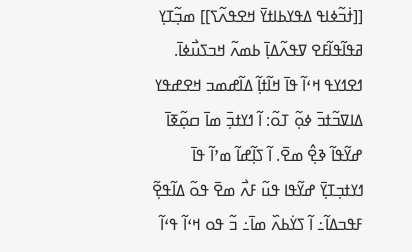[[ߙ߭ߏ߬ߦߊߟ ߡߟߌߕߊߙߌ߫ ߞߐߟߍ߬ߖ]] ߘߏ߲߬ߠߌ߲ ߥߟߊ߬ߟߊ߬ߓߐ ߜߟߍ߬ߡߊ߲߫ ߕߘߍ߬ ߞߏߖߎ߯ߦߊ߫. ߗߐߗߌߟ ߞߵߊ߬ ߟߊ߫ ߞߊ߬ߙߊ߲߬ ߡߊ߬ߝߘߏ ߞߐߝߟߌ ߡߊߜߏ߬ߙߏ߫ ߦߋ߲߬ ߠߋ߬: ߊ߬ ߗߌߙߏ߲߫ ߘߊ߫ ߛߋ߲߬ߧߊ߫ ߝߌ߬ߟߊ߬ ߢߐ߲߮ ߘߐ߫. ߊ߬ ߖߊ߲߬ߝߊ߬ ߘߴߊ߬ ߟߊ߫ ߗߌߙߏ߲ߠߌ߲߫ ߝߌ߬ߟߊ ߟߎ߬ ߓߍ߯ ߘߐ߫ ߟߋ߬ ߡߊ߬ߟߐ߲߬ ߓߟߏߡߊ߬߸ ߊ߬ ߖߌ߭ߕߍ߰ ߘߊ߫߸ ߏ߬ ߟߋ ߞߵߊ߬ ߟߵߊ߬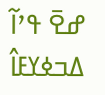ߝߐ߫ ߟߴߊ߬ ߡߏߦߌߓߊ߮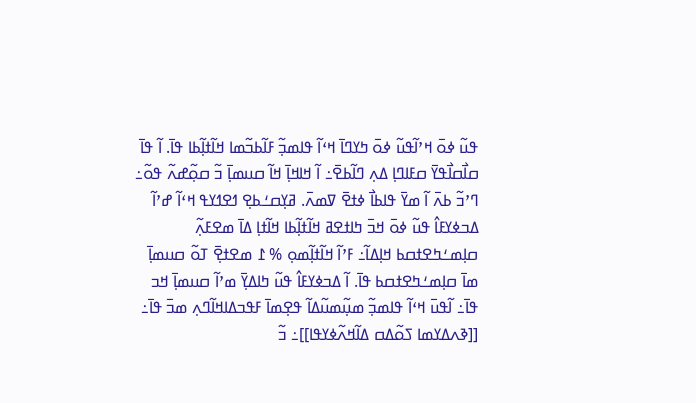ߟߎ߬ ߦߋ߫ ߞߴߊ߬ߟߎ߬ ߦߋ߫ ߤߌߣߊ߫ ߞߵߊ߬ ߟߊߘߏ߲߬ ߓߊ߬ߕߏ߬ߘߊ ߞߊ߬ߙߊ߲߬ߕߊ ߟߊ߫. ߊ߬ ߟߊ߫ ߛߊ߯ߛߊ߯ߟߌ߫ ߛߓߊߣߊ߲ ߡߍ߲ ߣߊ߬ߕߐ߫߸ ߊ߬ ߞߊߞߊ߲߫ ߞߊ߬ ߛߎߘߊ߲߫ ߏ߬ ߛߋ߲߬ߝߍ߬ ߟߋ߬߸ ߣߴߏ߬ ߕߍ߫ ߊ߬ ߘߌ߫ ߟߊߕߊ߯ ߦߙߐ߫ ߜߘߍ߫. ߥߌ߲ߛߑߕߐ߲ ߗߐߗߌߟ ߞߵߊ߬ ߝߴߊ߬ ߡߏߦߌߓߊ߮ ߟߎ߬ ߦߋ߫ ߞߏ߫ ߤߊߙߐߥ ߞߊ߬ߙߊ߲߬ߕߊ ߞߊ߬ߙߊ߲ ߡߊ߫ ߘߐߓߍ߲߬ ߛߊ߲ߘߑߤߐߙߛߕ ߞߊ߲ߡߊ߬߸ ߓߴߊ߬ ߞߊ߬ߙߊ߲߬ߘߋ߲ % ߁ ߘߐߙߐ߲߫ ߠߋ߬ ߛߎߘߊ߲߫ ߘߊ߫ ߛߊ߲ߘߑߤߐߙߛߕ ߟߊ߫. ߊ߬ ߡߏߦߌߓߊ߮ ߟߎ߬ ߤߊߡߌ߲߫ ߘߴߊ߬ ߛߎߘߊ߲߫ ߞߏ ߟߊ߫߸ ߊ߬ߟߎ߫ ߞߵߊ߬ ߟߊߘߏ߲߬ ߘߎ߲߬ߘߎ߬ߡߊ߬ ߟߐ߲ߘߊ߫ ߓߟߏߡߊߞߊ߬ߣߍ߲ ߘߏ߫ ߟߊ߫߸ [[ߢߍߡߌߘߊ ߖߋ߬ߡߛ ߡߊ߬ߞߍ߬ߦߌߟߊ]]߸ ߏ߬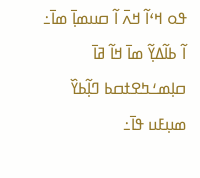ߟߋ ߞߵߊ߬ ߞߍ߫ ߊ߬ ߛߎߘߊ߲߫ ߘߊ߫߸ ߊ߬ ߕߊ߬ߡߌ߲߬ ߘߊ߫ ߞߊ߬ ߥߊ߫ ߛߊ߲ߘߑߤߐߙߛߕ ߣߊ߲߬ߕߌ߰ ߘߎ߲ߓߎ ߟߊ߫߸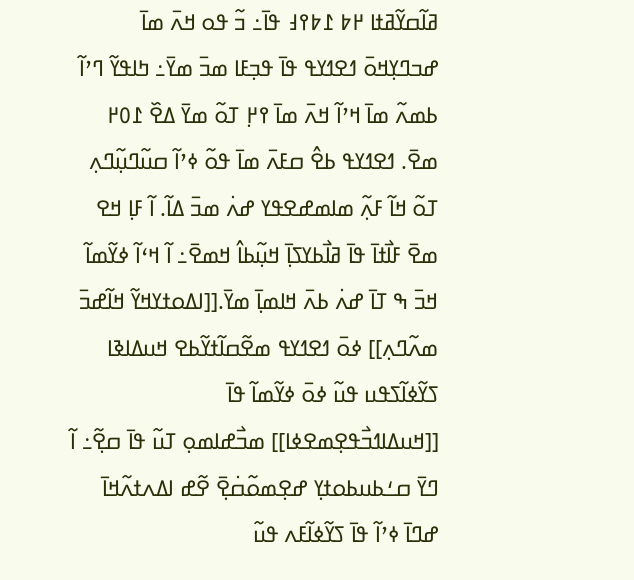ߥߊ߬ߛߌ߬ߥߙߊ ߂߈ ߁߈߉߃ ߟߊ߫߸ ߏ߬ ߟߋ ߞߍ߫ ߘߊ߫ ߝߏߣߌ߲ߞߋ߫ ߗߐߗߌߟ ߟߊ߫ ߟߏ߲ߓߊ ߘߏ߫ ߘߌ߫߸ ߤߊߟߌ߬ ߣߴߊ߬ ߕߘߍ߬ ߘߊ߫ ߞߴߊ߬ ߞߍ߫ ߘߊ߫ ߉߂߲ ߠߋ߬ ߘߌ߫ ߡߐ߰ ߁߀߂ ߘߐ߫. ߗߐߗߌߟ ߕߐ߮ ߛߓߍ߫ ߘߊ߫ ߟߋ߬ ߦߴߊ߬ ߛߎ߬ߣߎ߲߬ߣߍ߲ ߠߋ߬ ߞߊ߬ ߓߍ߲߬ ߘߊߘߝߐߟߌ ߝߍ߭ ߘߏ߫ ߡߊ߬. ߊ߬ ߓߊ߲ ߞߐ ߘߐ߫ ߓߊ߯ߙߊ߫ ߟߊ߫ ߥߊ߯ߕߌߖߊ߲߫ ߞߎ߲߬ߕߊ߮ ߞߘߐ߫߸ ߊ߬ ߞߵߊ߬ ߦߌ߬ߘߊ߬ ߞߏ߫ ߒ ߠߊ߫ ߝߍ߭ ߕߍ߫ ߞߊߘߊ߲߫ ߘߌ߫.[[ߊߡߋߙߌߞߌ߬ ߞߊ߬ߝߏ߫ ߘߍ߬ߣߍ߲]] ߦߋ߫ ߗߐߗߌߟ ߘߐ߬ߛߊ߬ߙߌ߬ߕߐ ߞߎߡߊߢߊ ߖߌ߬ߦߊ߬ߖߟߎ ߟߎ߬ ߦߋ߫ ߦߌ߬ߘߊ߬ ߟߊ߫ [[ߞߎߡߊߗߏ߯ߟߐ߲ߘߐߦߊ]] ߘߏ߯ߝߊߘߋ߲ ߠߎ߬ ߟߊ߫ ߛߐ߲߬߸ ߊ߬ ߣߌ߫ ߛߑߕߎߕߋߙߌ߲ ߝߐ߲ߘߋ߬ߛ߭ߐ߲߫ ߐ߬ߝ ߊߡߍߙߍ߬ߞߊ߫ ߝߣߊ߫ ߦߴߊ߬ ߟߊ߫ ߖߌ߬ߦߊ߬ߓߍ ߟߎ߬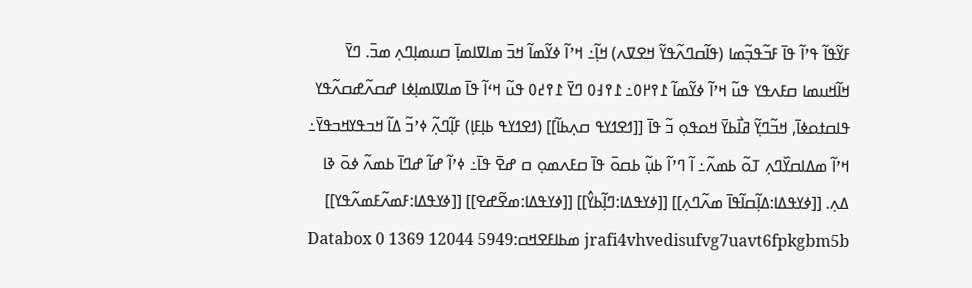ߓߌ߬ߟߊ߬ ߟߴߊ߬ ߟߊ߫ ߓߏ߬ߟߏ߲߬ߘߊ (ߟߊ߬ߛߣߍ߬ߟߌ߬ ߞߐߜߍ) ߞߊ߲߬߸ ߞߴߊ߬ ߦߌ߬ߘߊ߬ ߞߏ߫ ߘߊߜߊߘߊ߲߫ ߛߎߘߊ߲ߣߍ߲ ߘߏ߫. ߣߌ߫ ߞߊ߬ߞߎߘߊ ߛߓߍߟߌ ߟߎ߬ ߞߴߊ߬ ߦߌ߬ߘߊ߬ ߁߉߂߀߸ ߁߉߃߀ ߣߌ߫ ߁߉߄߀ ߟߎ߬ ߞߵߊ߬ ߟߊ߫ ߘߊߜߊߘߊ߲ߦߊ ߝߛߍ߬ߝߛߍ߬ߟߌ ߟߊߛߙߋߦߊ߫, ߞߏ߬ߣߌ߲߬ ߥߊ߯ߕߌ߫ ߞߋߟߋ߲ ߏ߬ ߟߊ߫ [[ߗߐߗߌߟ ߛߍ߲ߕߊ߬]] (ߗߐߗߌߟ ߕߊ߲ߓߊ߲) ߓߊ߲߬ߣߍ߲߬ ߦߴߏ߬ ߡߊ߬ ߞߏߟߌߞߏߟߌ߫߸ ߞߴߊ߬ ߘߡߊߛߌ߰ߣߍ߲ ߠߋ߬ ߕߘߍ߬߸ ߊ߬ ߣߴߊ߬ ߕߎ߲߬ ߕߛߋ߫ ߟߊ߫ ߛߓߍߘߋ߲ ߛ ߝߐ߫ ߟߊ߫߸ ߦߴߊ߬ ߝߊ߬ ߝߣߊ߫ ߕߘߍ߬ ߦߋ߫ ߢߊ ߡߍ߲. [[ߦߌߟߡߊ:ߡߊ߲߬ߛߊ߬ߟߊ߫ ߘߍ߬ߣߍ߲]] [[ߦߌߟߡߊ:ߣߊ߲߬ߕߌ߮]] [[ߦߌߟߡߊ:ߘߐ߬ߝߐ]] [[ߦߌߟߡߊ:ߓߘߍ߬ߓߘߍ߬ߟߌ]] jrafi4vhvedisufvg7uavt6fpkgbm5b ߘߕߊߓߐߞߛ:Databox 0 1369 12044 5949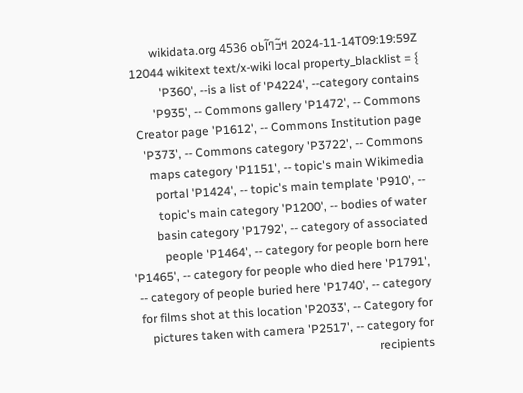2024-11-14T09:19:59Z ߞߏ߬ߣߊ߬ߕߋ 4536 wikidata.org 12044 wikitext text/x-wiki local property_blacklist = { 'P360', --is a list of 'P4224', --category contains 'P935', -- Commons gallery 'P1472', -- Commons Creator page 'P1612', -- Commons Institution page 'P373', -- Commons category 'P3722', -- Commons maps category 'P1151', -- topic's main Wikimedia portal 'P1424', -- topic's main template 'P910', -- topic's main category 'P1200', -- bodies of water basin category 'P1792', -- category of associated people 'P1464', -- category for people born here 'P1465', -- category for people who died here 'P1791', -- category of people buried here 'P1740', -- category for films shot at this location 'P2033', -- Category for pictures taken with camera 'P2517', -- category for recipients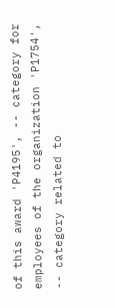of this award 'P4195', -- category for employees of the organization 'P1754', -- category related to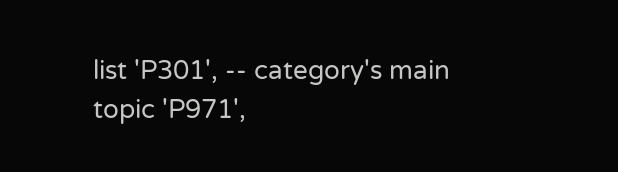list 'P301', -- category's main topic 'P971',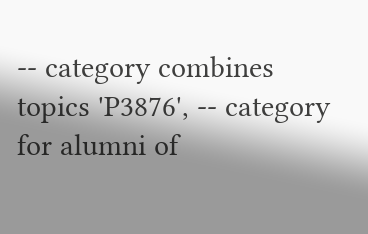-- category combines topics 'P3876', -- category for alumni of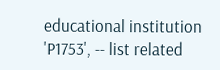educational institution 'P1753', -- list related